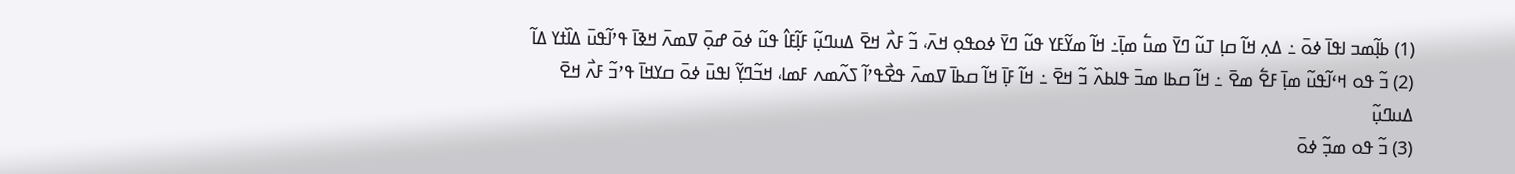(1) ߕߊ߲߬ߘߏ ߊߟߊ߫ ߦߋ߫ ߸ ߡߍ߲ ߞߊ߬ ߛߊ߲ ߠߎ߬ ߣߌ߫ ߘߎ߱ ߘߊ߲߫߸ ߞߊ߬ ߘߌ߬ߓߌ ߟߎ߬ ߣߌ߫ ߦߋߟߋ߲ ߞߍ߫، ߏ߬ ߓߍ߯ ߞߐ߫ ߡߎߣߎ߲߬ ߓߊ߲߬ߓߊ߮ ߟߎ߬ ߦߋ߫ ߝߋ߲߫ ߜߘߍ߫ ߞߢߊ߫ ߟߴߊ߬ߟߎ߫ ߡߊ߰ߙߌ ߡߊ߬
(2) ߏ߬ ߟߋ ߞߵߊ߬ߟߎ߬ ߘߊ߲߫ ߓߐ߱ ߘߐ߫ ߸ ߞߊ߬ ߛߕߊ ߘߏ߫ ߟߊߕߍ߰ ߏ߬ ߞߐ߫ ߸ ߞߊ߬ ߓߊ߲߫ ߞߊ߬ ߛߕߊ߫ ߜߘߍ߫ ߟߐ߯ߟߴߊ߬ ߖߍ߬ߘߍ ߓߘߊ، ߞߏ߬ߣߌ߲߬ ߊߟߎ߫ ߦߋ߫ ߛߌߞߊ߫ ߟߴߏ߬ ߓߍ߯ ߞߐ߫ ߡߎߣߎ߲߬
(3) ߏ߬ ߟߋ ߘߏ߲߬ ߦߋ߫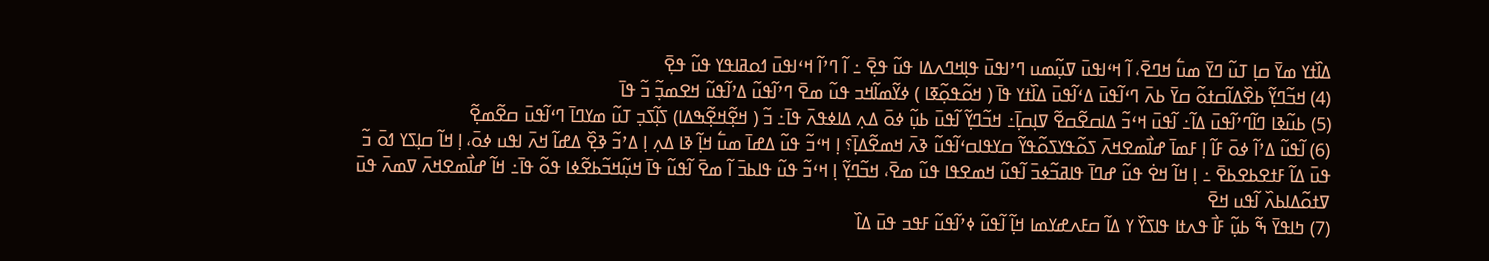ߡߊ߰ߙߌ ߘߌ߫ ߛߊ߲ ߠߎ߬ ߣߌ߫ ߘߎ߱ ߞߣߐ߫، ߊ߬ ߞߵߊߟߎ߫ ߜߎ߲߬ߘߎ ߣߴߊߟߎ߫ ߟߊ߲ߞߣߍߡߊ ߟߎ߬ ߟߐ߲߫ ߸ ߊ߬ ߣߴߊ߬ ߞߵߊߟߎ߫ ߗߋߥߊߟߌ ߟߎ߬ ߟߐ߲߫
(4) ߞߏ߬ߣߌ߲߬ ߕߐ߰ߡߊ߬ߛߙߋ߬ ߛߌ߫ ߕߍ߫ ߣߵߊ߬ߟߎ߫ ߡߵߊ߬ߟߎ߫ ߡߊ߰ߙߌ ߟߊ߫ ( ߞߋ߬ߟߋ߲߬ߧߊ ) ߦߌ߬ߘߊ߬ߞߏ ߟߎ߬ ߘߐ߫ ߣߴߊ߬ߟߎ߬ ߡߴߊ߬ߟߎ߬ ߞߐߘߏ߲߬ ߏ߬ ߟߊ߫
(5) ߕߎ߬ߢߊ ߣߊ߬ߣߴߊ߬ߟߎ߫ ߡߊ߬߸ ߊ߬ߟߎ߫ ߞߵߏ߬ ߡߊߛߐ߬ߛߐ߬ ߜߊ߲ߛߊ߲߫߸ ߞߏ߬ߣߌ߲߬ ߊ߬ߟߎ߫ ߕߎ߲߬ ߦߋ߫ ߡߍ߲ ߡߊߦߟߍ߫ ߟߊ߫߸ ߏ߬ ( ߞߐ߲߬ߞߐ߲߬ߒߡߊ) ߖߊ߲߬ߖߏ߲ ߠߎ߬ ߘߌߣߊ߫ ߣߵߊ߬ߟߎ߫ ߛߐ߬ߘߐ߲߬
(6) ߊ߬ߟߎ߬ ߡߴߊ߬ ߦߋ߫ ߓߊ߬ ߊ߲ ߓߘߊ߫ ߝߊ߯ߘߐߞߍ߫ ߖߋ߬ߟߌߖߋ߬ߟߌ߬ ߛߌߟߊߛߵߊ߬ߟߎ߬ ߢߍ߫ ߞߘߐ߬ߡߊ߲߫؟ ߊ߲ ߞߵߏ߬ ߟߎ߬ ߡߝߊ߫ ߘߎ߱ ߞߊ߲߬ ߢߊ ߡߍ߲ ߊ߲ ߡߴߏ߬ ߢߐ߲߰ ߡߝߊ߬ ߞߍ߫ ߊߟߎ ߦߋ߫، ߊ߲ ߞߊ߬ ߛߊ߲ߖߌ ߗߋ߫ ߏ߬ ߟߎ߫ ߡߊ߬ ߓߙߐߕߐߕߐ߫ ߸ ߊ߲ ߞߊ߬ ߞߐ߭ ߟߎ߬ ߝߣߊ߫ ߟߊߥߏ߬ߦߏ߫ ߊ߬ߟߎ߬ ߞߘߐߟߊ ߟߎ߬ ߘߐ߫، ߞߏ߬ߣߌ߲߬ ߊ߲ ߞߵߏ߬ ߟߎ߬ ߟߊߕߏ߫ ߊ߬ ߘߐ߫ ߊ߬ߟߎ߬ ߟߊ߫ ߞߎ߲߬ߞߏ߬ߕߐ߬ߦߊ ߟߋ߬ ߟߊ߫߸ ߞߊ߬ ߝߊ߯ߘߐߞߍ߫ ߜߘߍ߫ ߟߎ߫ ߜߙߋ߬ߡߊߕߍ߰ ߊ߬ߟߎ ߞߐ߫
(7) ߤߊߟߌ߫ ߒ߬ ߕߎ߲߬ ߓߊ߯ ߟߍߙߊ ߟߊߖߌ߰ ߌ ߡߊ߬ ߛߓߍߝߌߘߊ ߞߊ߲߬ ߊ߬ߟߎ߬ ߦߴߊ߬ߟߎ߬ ߓߟߏ ߟߎ߫ ߡߊ߰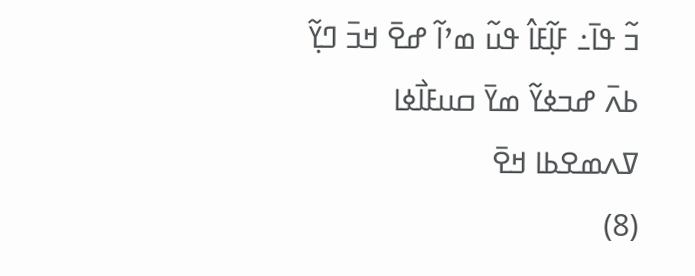ߏ߬ ߟߊ߫߸ ߓߊ߲߬ߓߊ߮ ߟߎ߬ ߘߴߊ߬ ߝߐ߫ ߞߏ߫ ߣߌ߲߬ ߕߍ߫ ߝߏߦߌ߬ ߘߌ߫ ߛߎߓߊ߯ߦߊ ߜߍߘߐߕߊ ߞߐ߫
(8)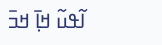ߊ߬ߟߎ߬ ߞߊ߲߫ ߞߏ߫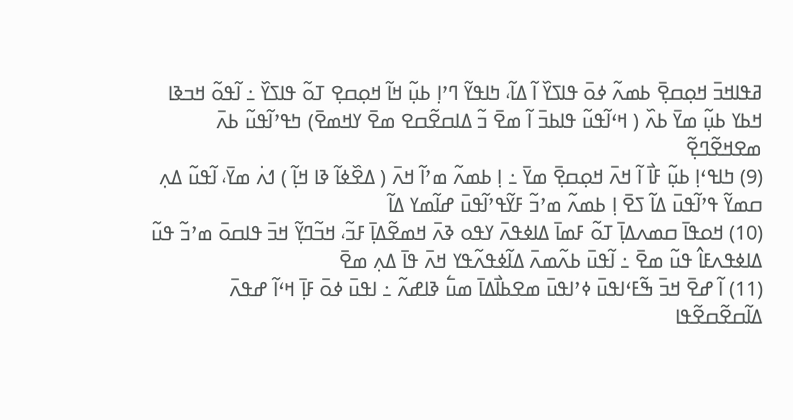ߥߟߊߞߏ߫ ߞߋ߲ߛߐ߲߫ ߕߘߍ߬ ߦߋ߫ ߟߊߖߌ߰ ߊ߬ ߡߊ߬، ߤߊߟߌ߬ ߣߴߊ߲ ߕߎ߲߬ ߞߊ߬ ߞߋ߲ߛߐ߲ ߠߋ߬ ߟߊߖߌ߰ ߸ ߊ߬ߟߋ߬ ߞߏߢߊ ߞߕߌ ߕߎ߲߬ ߘߌ߫ ߕߍ߰ ( ߞߵߊ߬ߟߎ߬ ߟߊߕߏ߫ ߊ߬ ߘߐ߫ ߏ߬ ߡߊߛߐ߬ߛߐ ߘߐ߫ ߌߞߘߐ߫) ߤߟߴߊ߬ߟߎ߬ ߕߍ߫ ߘߐߞߐ߬ߣߐ߲߬
(9) ߤߊߟߵߊ߲ ߕߎ߲߬ ߓߊ߯ ߊ߬ ߞߍ߫ ߞߋ߲ߛߐ߲߫ ߘߌ߫ ߸ ߊ߲ ߕߘߍ߬ ߘߴߊ߬ ߞߍ߫ ( ߡߐ߰ߦߊ߬ ߢߊ ߞߊ߲߬ ) ߗߍ߭ ߘߌ߫، ߊ߬ߟߎ߬ ߡߍ߲ ߛߘߌ߬ ߟߴߊ߬ߟߎ߫ ߡߊ߬ ߖߐ߫ ߊ߲ ߕߘߍ߬ ߘߴߏ߬ ߓߌ߬ߟߴߊ߬ߟߎ߫ ߝߊ߬ߘߌ ߡߊ߬
(10) ߞߋߟߊ߫ ߛߘߍߡߊ߲߫ ߠߋ߬ ߓߘߊ߫ ߡߊߦߟߍ߫ ߌߟߋ ߢߍ߫ ߞߘߐ߬ߡߊ߲߫ ߓߏ߬، ߞߏ߬ߣߌ߲߬ ߞߏ߫ ߟߊߛߋ߫ ߘߴߏ߬ ߟߎ߬ ߡߊߦߟߍߓߊ߮ ߟߎ߬ ߘߐ߫ ߸ ߊ߬ߟߎ߫ ߕߍ߬ߘߍ߫ ߡߊ߬ߦߟߍ߬ߟߌ ߞߍ߫ ߟߊ߫ ߡߍ߲ ߘߐ߫
(11) ߊ߬ ߝߐ߫ ߞߏ߫ ߒ߬ߓߵߊߟߎ߫ ߦߴߊߟߎ߫ ߘߐߕߊ߯ߡߊ߫ ߘߎ߱ ߢߊߝߍ߬ ߸ ߊߟߎ߫ ߦߋ߫ ߓߊ߲߫ ߞߵߊ߬ ߝߟߍ߫ ߡߊ߬ߛߐ߬ߛߐ߬ߟߊ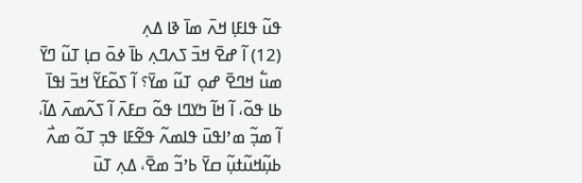ߟߎ߬ ߟߊߓߊ߲ ߞߍ߫ ߘߊ߫ ߢߊ ߡߍ߲
(12) ߊ߬ ߝߐ߫ ߞߏ߫ ߖߍߣߍ߲ ߕߊ߫ ߦߋ߫ ߛߊ߲ ߠߎ߬ ߣߌ߫ ߘߎ߱ ߞߣߐ߫ ߝߋ߲ ߠߎ߬ ߘߌ߫؟ ߊ߬ ߖߋ߬ߓߌ߬ ߞߏ߫ ߊߟߊ߫ ߕߊ ߟߋ߬، ߊ߬ ߞߊ߬ ߤߌߣߊ ߟߋ߬ ߛߓߍ߫ ߊ߬ ߖߍ߬ߘߍ߫ ߡߊ߬، ߊ߬ ߘߏ߲߬ ߘߴߊߟߎ߫ ߟߊߘߍ߬ ߟߐ߬ߓߊ ߟߏ߲ ߠߋ߬ ߘߍ߯ ߕߎ߲߬ߞߎ߬ߙߎ߲߬ ߛߌ߫ ߕߴߏ߬ ߘߐ߫، ߡߍ߲ ߠߎ߫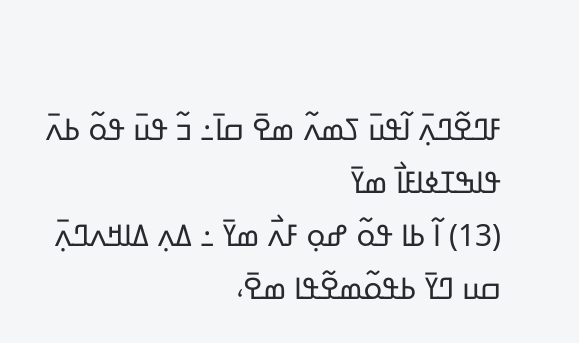ߓߣߐ߬ߣߍ߲߫ ߊ߬ߟߎ߫ ߖߘߍ߬ ߘߐ߫ ߛߊ߫߸ ߏ߬ ߟߎ߫ ߟߋ߬ ߕߍ߫ ߟߊߒߠߦߊߓߊ߯ ߘߌ߫
(13) ߊ߬ ߕߊ ߟߋ߬ ߝߋ߲ ߓߍ߯ ߘߌ߫ ߸ ߡߍ߲ ߡߊߞߍߣߍ߲߫ ߛߎ ߣߌ߫ ߕߟߋ߬ߘߐ߬ߟߊ ߘߐ߫،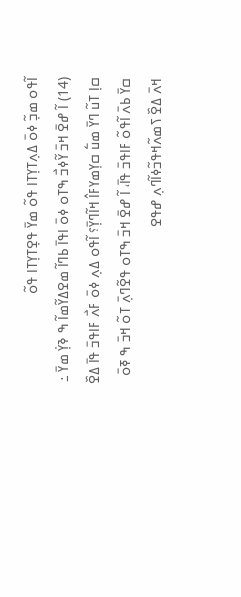ߊ߬ߟߋ ߘߏ߲߬ ߦߋ߫ ߡߍ߲ߠߌ߲ߠߊ ߟߋ߬ ߘߌ߫ ߟߐ߲ߠߌ߲ߠߊ ߟߋ߬
(14) ߊ߬ ߝߐ߫ ߞߏ߫ ߌ߬ߦߏ߯ ߒߠߋ ߦߋ߫ ߊߟߊ߫ ߕߣߊ߬ ߘߐߡߌ߬ߘߊ߬ ߒ ߢߌ߲߭ ߘߌ߫ ߸ ߛߊ߲ ߠߎ߬ ߣߌ߫ ߘߎ߱ ߛߌ߲ߘߌߓߊ߮ ߞߊ߬ߣߌ߲߫؟ ߊ߬ߟߋ ߡߍ߲ ߦߋ߫ ߓߍ߯ ߓߊߟߏ߫ ߟߊ߫ ߡߐ߰ ߛߌ߫ ߕߍ߫ ߊ߬ߟߋ߬ ߓߊߟߏ߫ ߟߊ߫، ߊ߬ ߝߐ߫ ߞߏ߫ ߒߠߋ ߟߐ߬ߣߍ߲߫ ߠߋ߬ ߞߏ߫ ߒ ߧߋ߫ ߞߍ߫ ߡߐ߰ ߖߘߍ߬ߞߟߏ߬ߦߊ߬ߣߍ߲ ߝߟߐ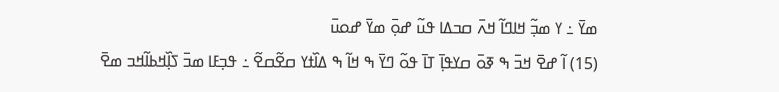ߘߌ߫ ߸ ߌ ߘߏ߲߬ ߞߊߣߊ߬ ߞߍ߫ ߛߏߡߊ ߟߎ߬ ߝߋ߲߫ ߘߌ߫ ߝߋߎ߫
(15) ߊ߬ ߝߐ߫ ߞߏ߫ ߒ ߧߋ߫ ߛߌߟߊ߲߫ ߠߊ߫ ߟߋ߬ ߣߌ߫ ߒ ߞߊ߬ ߒ ߡߊ߰ߙߌ ߛߐ߬ߛߐ߬ ߸ ߟߏ߲ߓߊ ߘߏ߫ ߖߊ߲߰ߞߕߊ߬ߞߏ ߘߐ߫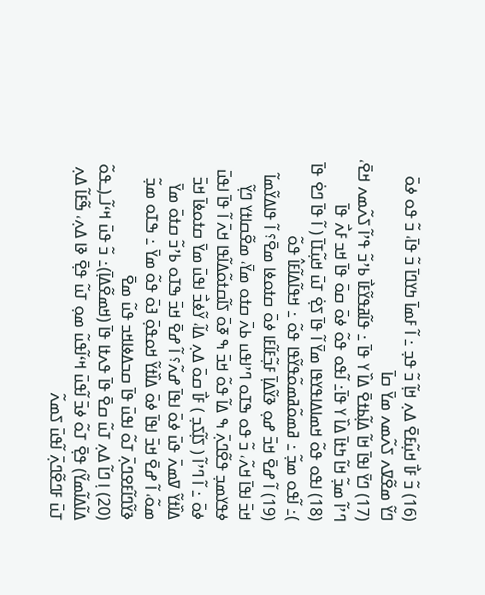(16) ߏ߬ ߓߊ߯ ߞߎ߲߬ߓߐ߫ ߡߍ߲ ߞߊ߲߬ ߏ߬ ߟߏ߲ ߸ ߊ߬ ߓߘߊ߫ ߤߌߣߊ߫ ߏ߬ ߟߊ߫، ߏ߬ ߟߋ ߦߋ߫ ߣߌ߬ ߘߐ߬ߜߍ ߖߍ߬ߘߍ ߘߌ߫ ߛߊ߫
(17) ߣߌ߫ ߊߟߊ߫ ߞߊ߬ ߡߊ߲߬ߕߙߐ߫ ߡߊ߰ ߌ ߟߊ߫ ߸ ߟߊ߬ߥߟߌ߬ߓߊ߯ ߕߴߏ߬ ߟߴߊ߬ ߖߍ߬ߘߍ ߞߐ߫، ߣߴߊ߬ ߘߏ߲߬ ߞߊ߬ ߤߙߊ߫ ߡߊ߰ ߌ ߟߊ߫߸ ߊ߬ߟߋ ߟߋ߬ ߦߋ߫ ߛߋ߫ ߟߊ߫ ߞߏ ߓߍ߯ ߟߊ߫
(18) ߊߟߋ ߟߋ߬ ߞߘߊߡߊߟߌߟߊ ߘߌ߫ ߊ߬ ߟߊ߫ ߖߐ߲߭ ߠߎ߫ ߞߎ߲߬ߠߊ߫ ( ߊ߬ ߟߊ߫ ߣߐ߭ ߟߊ߫ )߸ ߊ߬ߟߋ ߘߏ߲߬ ߸ ߥߘߋ߬ߥߘߋ߬ߟߌ߬ߟߊ ߟߋ߬ ߸ ߞߟߊ߬ߡߊ߬ߓߊ߮ ߟߋ߬
(19) ߊ߬ ߝߐ߫ ߞߏ߫ ߝߋ߲ ߢߌ߬ߡߊ߲߫ ߓߏ߲߬ߓߊ߬ߓߊ ߦߋ߫ ߛߙߋߦߊ ߘߐ߫؟ ߊ߬ ߟߊߡߌ߬ߘߊ߬ ߞߏ߫ ߊߟߊ߫ ߞߍ߬، ߏ߬ ߟߋ ߒߠߋ ߣߴߊߟߎ ߕߍ߫ ߛߙߋ ߘߌ߫، ߘߐ߬ߛߊߙߌ ߣߌ߲߬ ߦߟߌߘߏ߲ ߟߐ߬ߣߍ߲߫ ߒ ߡߊ߬ ߟߋ߬ ߞߏ߫ ߒ ߧߋ߫ ߖߊ߬ߛߙߋ߬ߡߊ߬ߟߊ ߞߍ߫ ߊ߬ ߟߊ߫ ߊߟߎ߫ ߦߋ߫ ߸ ߊ߬ ߣߴߊ߬ ( ߖߊ߲߬ߖߏ߲ ) ߓߊ߯ ߛߋ߫ ߡߍ߲ ߡߊ߬، ߌ߬ߦߏ߯ ߊߟߎ߫ ߘߌ߫ ߛߙߋߦߊ߫ ߞߏ߫ ߡߊ߰ߙߌ߬ ߜߘߍ߫ ߟߎ߫ ߦߋ߫ ߊߟߊ߫ ߝߍ߬؟ ߊ߬ ߝߐ߫ ߞߏ߫ ߒߠߋ ߕߴߏ߬ ߛߙߋ߫ ߘߌ߫ ߘߋ߬، ߊ߬ ߝߐ߫ ߞߏ߫ ߊߟߊ߫ ߦߋ߫ ߡߊ߰ߙߌ߬ ߞߋߟߋ߲߫ ߔߋ߫ ߟߋ߬ ߘߌ߫ ߸ ߒߠߋ ߘߏ߲߬ ߢߌ߬ߣߊ߬ߓߐߣߍ߲߫ ߠߋ߬ ߊߟߎ߫ ߟߊ߫ ߛߏߡߦߊߞߏ ߟߎ߬ ߘߐ߫
(20) ߊ߲ ߣߊ߬ ߡߍ߲ ߠߎ߬ ߛߐ߫ ߟߊ߫ ߟߍߙߊ ߟߊ߫ (ߞߘߐ߬ߡߊ߲߫)߸ ߏ߬ ߟߎ߫ ߞߵߊ߬ߺ(ߺߟߋ߬ ߡߊ߬ߡߊ߬ߘߌ߬) ߟߐ߲߫ ߠߋ߬ ߦߏ߫ ߊ߬ߟߎ߫ ߞߵߊ߬ߟߎ߬ ߘߋ߲ ߠߎ߬ ߟߐ߲߫ ߢߊ ߡߍ߲، ߒ߬ߓߊ߬ ߡߍ߲ ߠߎ߫ ߓߣߐ߬ߣߍ߲߫ ߊ߬ߟߎ߫ ߖߘߍ߬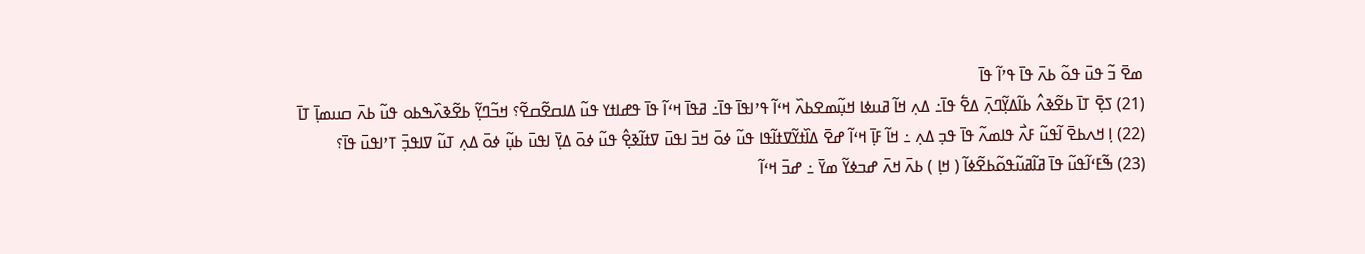ߘߐ߫ ߏ߬ ߟߎ߫ ߟߋ߬ ߕߍ߫ ߟߊ߫ ߟߴߊ߬ ߟߊ߫
(21) ߖߐ߲߫ ߠߊ߫ ߕߐ߬ߢߍ߮ ߕߊ߬ߡߌ߲߬ߣߍ߲߫ ߡߐ߱ ߟߊ߫߸ ߡߍ߲ ߞߊ߬ ߥߎߦߊ ߞߎ߲߬ߘߐߕߍ߰ ߞߵߊ߬ ߟߴߊߟߊ߫ ߟߊ߫߸ ߥߟߊ߫ ߞߵߊ߬ ߟߊ߫ ߟߝߊߙߌ ߟߎ߬ ߡߊߛߐ߬ߛߐ߬؟ ߞߏ߬ߣߌ߲߬ ߕߐ߬ߢߍ߰ߒߕߋ ߟߎ߬ ߕߍ߫ ߛߎߘߊ߲߫ ߠߊ߫
(22) ߊ߲ ߞߍߕߐ߫ ߊ߬ߟߎ߬ ߓߍ߯ ߟߊߘߍ߬ ߟߊ߫ ߟߏ߲ ߡߍ߲ ߸ ߞߊ߬ ߓߊ߲߫ ߞߵߊ߬ ߝߐ߫ ߡߊ߰ߙߌ߬ߜߙߊ߬ߟߊ ߟߎ߬ ߦߋ߫ ߞߏ߫ ߊߟߎ߫ ߜߙߊ߬ߢߐ߲߮ ߟߎ߬ ߦߋ߫ ߡߌ߲߫ ߊߟߎ߫ ߕߎ߲߬ ߦߋ߫ ߡߍ߲ ߠߎ߬ ߜߊߟߏ߲߫ ߠߴߊߟߎ߫ ߟߊ߫؟
(23) ߒ߬ߓߵߊ߬ߟߎ߬ ߟߊ߫ ߥߊ߬ߥߎ߬ߟߋ߬ߕߐ߬ߦߊ߬ ( ߞߊ߲ ) ߕߍ߫ ߞߍ߫ ߝߏߦߌ߬ ߘߌ߫ ߸ ߝߏ߫ ߞߵߊ߬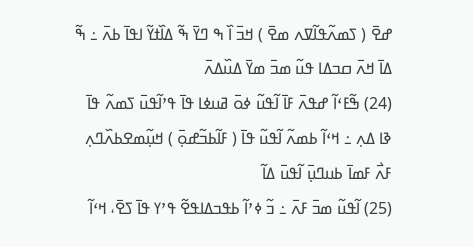ߝߐ߫ ( ߖߘߍ߬ߟߊ߬ߜߍ ߘߐ߫ ) ߞߏ߫ ߊ߰ ߒ ߣߌ߫ ߒ߬ ߡߊ߰ߙߌ߬ ߊߟߊ߫ ߕߍ߫ ߸ ߒ߬ ߡߊ߫ ߞߍ߫ ߛߏߡߊ ߟߎ߬ ߘߏ߫ ߘߌ߫ ߡߎ߰ߡߍ߫
(24) ߒ߬ߓߵߊ߬ ߝߟߍ߫ ߓߊ߫ ߊ߬ߟߎ߬ ߦߋ߫ ߥߎߦߊ ߟߊ߫ ߟߴߊ߬ߟߎ߫ ߖߘߍ߬ ߟߊ߫ ߢߊ ߡߍ߲ ߸ ߞߵߊ߬ ߕߘߍ߬ ߊ߬ߟߎ߬ ߟߊ߫ ( ߓߊ߬ߕߏ߬ߝߋ߲߫ ) ߞߎ߲߬ߘߐߕߍ߰ߣߍ߲ ߓߍ߯ ߓߘߊ߫ ߕߎߣߎ߲߫ ߊ߬ߟߎ߫ ߡߊ߬
(25) ߊ߬ߟߎ߬ ߘߏ߫ ߓߍ߫ ߸ ߏ߬ ߦߴߊ߬ ߕߟߏߡߊߟߐ߬ ߟߴߌ ߟߊ߫ ߖߐ߫، ߞߵߊ߬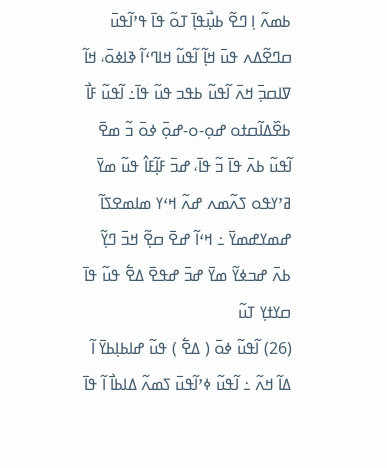ߕߘߍ߬ ߊ߲ ߣߐ߬ ߕߎ߲߯ߟߊ߲߫ ߠߋ߬ ߟߊ߫ ߟߴߊ߬ߟߎ߫ ߛߣߐ߬ߡߍ ߟߎ߫ ߞߊ߲߬ ߊ߬ߟߎ߬ ߞߊߣߵߊ߬ ߢߊߦߋ߫، ߞߊ߬ ߜߊߛߏ߲߫ ߞߍ߫ ߊ߬ߟߎ߬ ߕߟߏ ߟߎ߬ ߟߊ߫߸ ߊ߬ߟߎ߬ ߓߊ߯ ߕߐ߰ߡߊ߬ߛߙߋ ߝߋ߲-ߋ-ߝߋ߲߫ ߦߋ߫ ߏ߬ ߘߐ߫ ߊ߬ߟߎ߬ ߕߍ߫ ߟߊ߫ ߏ߬ ߟߊ߫، ߝߏ߫ ߓߊ߲߬ߓߊ߮ ߟߎ߬ ߘߌ߫ ߥߴߌߟߋ ߖߍ߬ߘߍ ߝߍ߬ ߞߵߌ ߘߊߘߐߖߊ߬ ߝߘߌߝߘߌ߫ ߸ ߞߵߊ߬ ߝߐ߫ ߛߐ߲߬ ߞߏ߫ ߣߌ߲߬ ߕߍ߫ ߝߏߦߌ߬ ߘߌ߫ ߝߏ߫ ߝߟߐ߫ ߡߐ߱ ߟߎ߬ ߟߊ߫ ߛߌߙߌ߲ ߠߎ߬
(26) ߊ߬ߟߎ߬ ߦߋ߫ ( ߡߐ߱ ) ߟߎ߬ ߝߊߕߊ߲ߕߌ߫ ߊ߬ ߡߊ߬ ߞߍ߬ ߸ ߊ߬ߟߎ߬ ߦߴߊ߬ߟߎ߫ ߖߘߍ߬ ߡߊߕߊ߯ ߊ߬ ߟߊ߫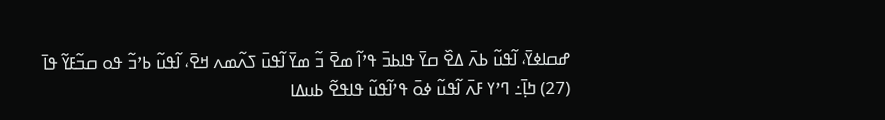ߝߛߊߦߌ߫، ߊ߬ߟߎ߬ ߕߍ߫ ߡߐ߰ ߛߌ߫ ߟߊߕߏ߫ ߟߴߊ߬ ߘߐ߫ ߏ߬ ߘߌ߫ ߊ߬ߟߎ߫ ߖߍ߬ߘߍ ߞߐ߫، ߊ߬ߟߎ߬ ߕߴߏ߬ ߟߋ ߛߏ߬ߓߌ߬ ߟߊ߫
(27) ߤߊ߲߫߸ ߣߴߌ ߓߍ߫ ߊ߬ߟߎ߬ ߦߋ߫ ߟߴߊ߬ߟߎ߬ ߟߊߟߐ߬ ߕߎߡߊ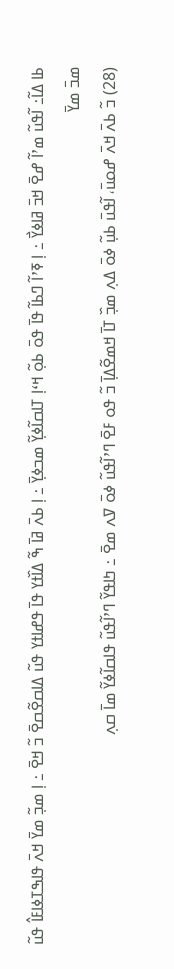ߕߊ ߡߊ߬߸ ߊ߬ߟߎ߬ ߘߴߊ߬ ߝߐ߫ ߞߏ߫ ߥߊߦߌ߯ ߸ ߊ߲ ߧߴߊ߬ ߣߕߊ߬ ߟߊ߫ ߟߋ߫ ߕߋ߲߬ ߞߵߊ߲ ߠߊߛߊ߬ߦߌ߲߬ ߘߏߦߌ߲߫ ߸ ߊ߲ ߕߍ߫ ߥߊ߫ ߒ߬ ߡߊ߰ߙߌ ߟߊ߫ ߟߝߊߙߌ ߟߎ߬ ߡߊߛߐ߬ߛߐ߫ ߏ߬ ߞߐ߫ ߸ ߊ߲ ߘߏ߲߬ ߘߌ߫ ߞߍ߫ ߟߊߒߠߦߊߓߊ߮ ߟߎ߬ ߘߏ߫ ߘߌ߫
(28) ߏ߬ ߕߍ߫ ߞߍ߫ ߝߋߎ߫، ߊ߬ߟߎ߫ ߕߎ߲߬ ߦߋ߫ ߡߍ߲ ߘߏ߲߰ ߠߊ߫ ߞߘߐ߬ߡߊ߲߫ ߏ߬ ߟߋ ߓߐ߫ ߣߴߊ߬ߟߎ߬ ߦߋ߫ ߜߍ ߘߐ߫ ߸ ߤߊߟߌ߬ ߣߴߊ߬ߟߎ߬ ߟߊߛߊ߬ߦߌ߬ ߘߊ߫ ߛߍ߲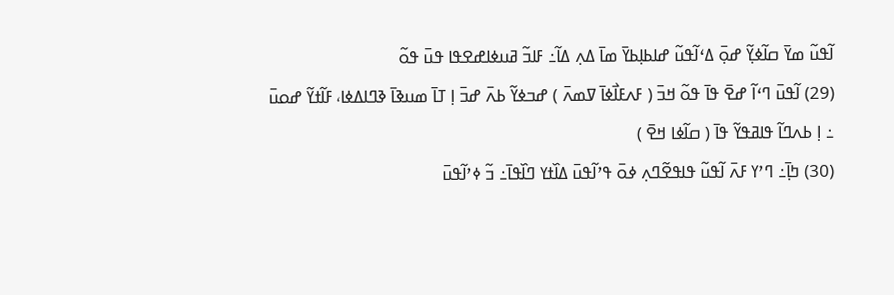ߊ߬ߟߎ߬ ߘߌ߫ ߛߊ߬ߦߌ߲߬ ߝߋ߲߫ ߡߵߊ߬ߟߎ߬ ߝߊߕߊ߲ߕߌ߫ ߘߊ߫ ߡߍ߲ ߡߊ߬߸ ߓߊߏ߬ ߥߎߦߊߝߐߟߊ ߟߎ߫ ߟߋ߬
(29) ߊ߬ߟߎ߫ ߣߵߊ߬ ߝߐ߫ ߟߊ߫ ߟߋ߬ ߞߏ߫ ( ߓߍߓߊ߯ߦߊ߫ ߜߘߍ߫ ) ߝߏߦߌ߬ ߕߍ߫ ߝߏ߫ ߊ߲ ߠߊ߫ ߘߎߢߊ߫ ߢߣߊߡߦߊ، ߓߊ߬ߙߌ߬ ߝߋߎ߫ ߸ ߊ߲ ߕߍߣߊ߬ ߟߊߥߟߌ߬ ߟߊ߫ ( ߛߊ߬ߦߊ ߞߐ߫ )
(30) ߤߊ߲߫߸ ߣߴߌ ߓߍ߫ ߊ߬ߟߎ߬ ߟߊߟߐ߬ߣߍ߲ ߦߋ߫ ߟߴߊ߬ߟߎ߫ ߡߊ߰ߙߌ ߣߊ߰ߟߊ߫߸ ߏ߬ ߦߴߊ߬ߟߎ߫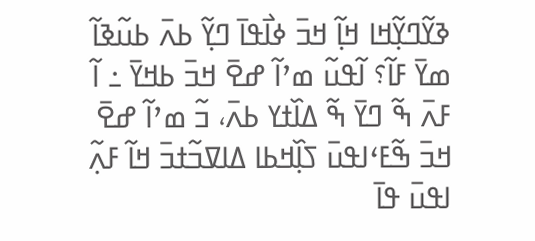ߢߌ߬ߣߌ߲߬ߞߊ ߞߊ߲߬ ߞߏ߫ ߦߊ߯ߟߊ߫ ߣߌ߲߬ ߕߍ߫ ߕߎ߬ߢߊ߬ ߘߌ߫ ߓߊ߬؟ ߊ߬ߟߎ߬ ߘߴߊ߬ ߝߐ߫ ߞߏ߫ ߕߞߌ߫ ߸ ߊ߬ ߓߍ߫ ߒ߬ ߣߌ߫ ߒ߬ ߡߊ߰ߙߌ ߕߍ߫، ߏ߬ ߘߴߊ߬ ߝߐ߫ ߞߏ߫ ߒ߬ߓߵߊߟߎ߫ ߖߊ߲߰ߞߕߊ ߡߊߜߏ߬ߙߏ߫ ߞߊ߬ ߓߍ߲߬ ߊߟߎ߫ ߟߊ߫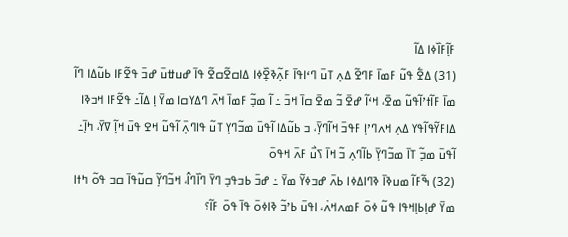ߓߊ߲߬ߓߊ߰ߦߊ ߡߊ߬
(31) ߡߐ߱ ߟߎ߬ ߓߘߊ߫ ߓߣߐ߬ ߡߍ߲ ߠߎ߫ ߣߵߊߟߊ߫ ߓߍ߲߬ߢߐ߲߰ߦߊ ߡߊߛߐ߬ߛߐ߬ ߟߊ߫ ߝߎߚߎ߫ ߝߏ߫ ߟߐ߬ߓߊ ߕߎ߬ߡߊ ߣߊ߬ ߘߊ߫ ߓߊ߬ߙߴߊ߬ߟߎ߬ ߘߐ߫، ߞߵߊ߬ ߝߐ߫ ߏ߬ ߘߐ߫ ߛߊ߫ ߞߏ߫ ߸ ߊ߬ ߘߏ߲߬ ߓߘߊ߫ ߞߍ߫ ߣߡߌߛߊ ߘߌ߫ ߊ߲ ߡߊ߬߸ ߟߐ߬ߓߊ ߞߏߢߊ ߡߊߓߌ߬ߟߊ߬ߟߌ ߡߍ߲ ߞߍߣߴߊ߲ ߓߟߏ߫ ߞߊ߬ߣߌ߲߫، ߏ ߕߎ߬ߡߊ ߊ߬ߟߎ߫ ߘߏ߬ߣߌ߲ ߠߎ߬ ߟߊߣߍ߲߫ ߊ߬ߟߎ߬ ߞߐ ߟߎ߫ ߞߊ߲߬ ߜߌ߫، ߤߊ߲߫߸ ߊ߬ߟߎ߫ ߘߏ߲߬ ߠߊ߫ ߘߏ߬ߣߌ߲߫ ߕߊ߬ߣߍ߲ ߏ߬ ߞߊ߫ ߖߎ߯ ߓߍ߫ ߞߟߋ߫
(32) ߒ߬ߓߊ߬ ߘߎߢߊ߫ ߢߣߊߡߦߊ ߕߍ߫ ߝߏߦߌ߬ ߘߌ߫ ߸ ߝߏ߫ ߕߏߟߏ߲ ߣߌ߫ ߣߊ߰ߣߊ߮، ߞߏ߬ߣߌ߲߬ ߛߎ߬ߟߊ߫ ߛߏ ߟߋ߬ ߤߙߊ ߘߌ߫ ߝߊ߲ߕߊ߲ߞߟߊ ߟߎ߬ ߦߋ߫ ߓߘߍߞߍ߭، ߊߟߎ߫ ߕߴߏ߬ ߢߊߦߋ߫ ߟߊ߫ ߟߋ߫ ߓߊ߬؟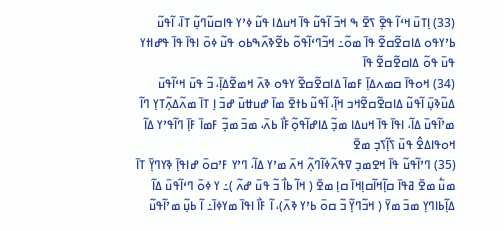(33) ߊ߲ߠߎ߫ ߞߵߊ߬ ߟߐ߲߫ ߖߐ߫ ߒ ߞߏ߫ ߊ߬ߟߎ߬ ߟߊ߫ ߞߎߡߊ ߟߎ߬ ߦߴߌ ߟߊߛߎ߬ߣߎ߲߬ ߠߊ߫، ߊ߬ߟߎ߬ ߕߴߌߟߋ ߡߊߛߐ߬ߛߐ߬ ߟߊ߫ ߘߋ߬߸ ߞߏ߬ߣߵߊ߬ߟߋ߬ ߕߐ߬ߢߍ߰ߒߕߋ ߟߎ߬ ߦߋ߫ ߊߟߊ߫ ߟߊ߫ ߟߝߊߙߌ ߟߎ߫ ߟߋ߬ ߡߊߛߐ߬ߛߐ߬ ߟߊ߫
(34) ߞߋߟߊ߫ ߛߘߍߡߊ߲߫ ߓߘߊ߫ ߡߊߛߐ߬ߛߐ߬ ߌߟߋ ߢߍ߫ ߞߘߐ߬ߡߊ߲߫، ߏ߬ ߟߎ߫ ߞߵߊ߬ߟߎ߫ ߡߎ߬ߢߎ߲߫ ߊ߬ߟߎ߬ ߡߊߛߐ߬ߛߐ߬ߞߏ ߞߊ߲߬، ߊ߬ߟߎ߬ ߕߙߐ߫ ߘߊ߫ ߝߎߚߎ߫ ߝߏ߫ ߊ߲ ߠߊ߫ ߘߍ߬ߡߍ߲߬ߠߌ߲ ߣߊ߬ ߘߴߊ߬ߟߎ߫ ߡߊ߬، ߊߟߊ߫ ߟߊ߫ ߞߎߡߊ ߘߏ߲߬ ߡߊߝߊ߬ߟߋ߲߬ߓߊ߯ ߕߍ߫، ߘߏ߫ ߘߏ߲߬ ߓߘߊ߫ ߓߊ߲߫ ߣߊ߬ߟߴߌ ߡߊ߬ ߞߋߟߊߡߐ߮ ߟߎ߫ ߖߊ߲߬ߖߏ߲ ߘߐ߫
(35) ߣߴߊ߬ߟߎ߬ ߟߊ߫ ߞߐߘߏ߲ ߜߟߍ߬ߦߊ߬ߣߍ߲߬ ߞߍ߫ ߘߴߌ ߡߊ߬، ߣߴߌ ߓߴߛߋ߫ ߝߊߟߊ߲߫ ߢߌߣߌ߲߫ ߠߊ߫ ߘߎ߱ ߘߐ߫ ߥߟߊ߫ ߛߊ߲߬ߞߊ߬ߛߊ߲ߞߊ߫ ߛߊ߲ ߘߐ߫ ( ߞߊ߬ ߕߊ߯ ߏ߬ ߟߎ߫ ߝߍ߬ )߸ ߌ ߦߋ߫ ߣߵߊ߬ߟߎ߫ ߡߊ߬ ߡߊ߲߬ߕߊߣߌ߲ ߘߏ߫ ߘߌ߫ ( ߞߏ߬ߣߌ߲߬ ߏ߬ ߛߋ߫ ߕߴߌ ߢߍ߫)، ߊ߬ ߓߊ߯ ߊߟߊ߫ ߘߌߦߊ߫߸ ߊ߬ ߕߎ߲߬ ߘߴߊ߬ߟߎ߬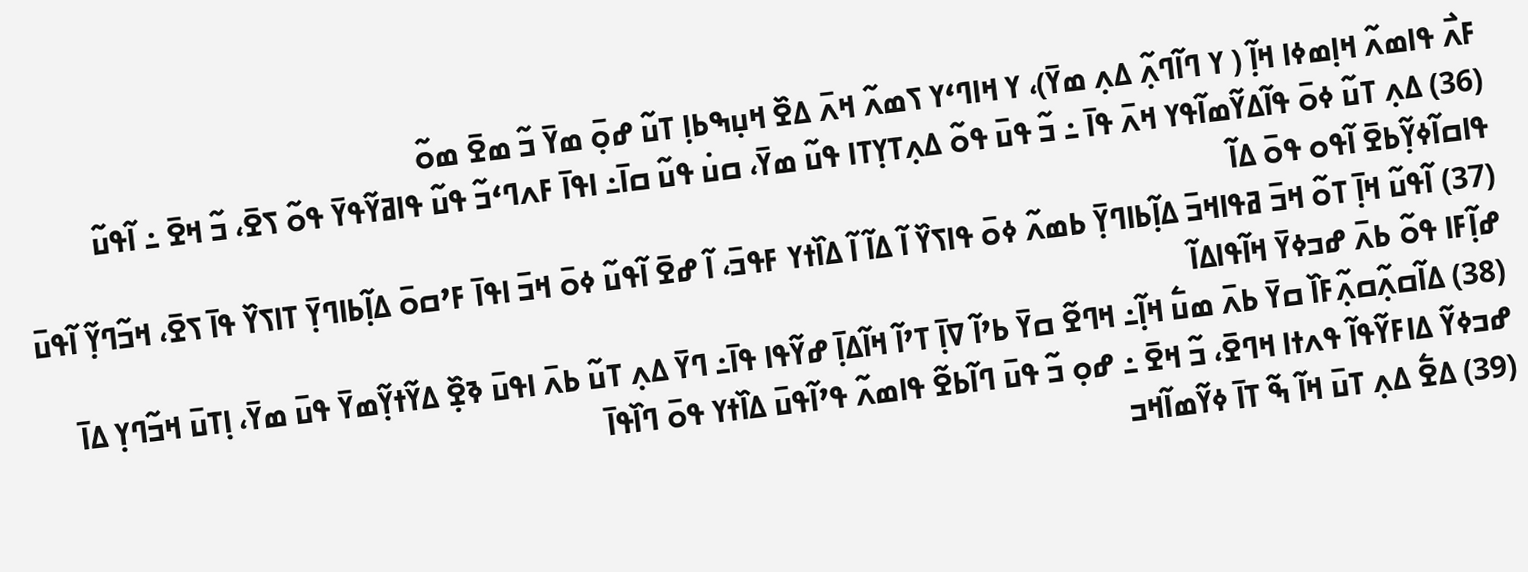ߓߍ߯ ߟߊߘߍ߬ ߞߊ߲ߘߦߊ ߞߊ߲߬ ( ߌ ߣߊ߬ߣߍ߲߬ ߡߍ߲ ߘߌ߫)، ߌ ߞߊߣߵߌ ߖߘߍ߬ ߞߍ߫ ߡߐ߰ ߞߎ߲ߒߕߊ߲ ߠߎ߬ ߝߋ߲߫ ߘߌ߫ ߏ߬ ߘߐ߫ ߘߋ߬
(36) ߡߍ߲ ߠߎ߬ ߦߋ߫ ߟߊ߬ߡߌ߬ߘߊ߬ߟߌ ߞߍ߫ ߟߊ߫ ߸ ߏ߬ ߟߎ߫ ߟߋ߬ ߡߍ߲ߠߌ߲ߠߊ ߟߎ߬ ߘߌ߫، ߛߎ߭ ߟߎ߬ ߛߊ߫߸ ߊߟߊ߫ ߓߍߣߵߏ߬ ߟߎ߬ ߟߊߥߌ߬ߟߌ߫ ߟߋ߬ ߖߐ߫، ߏ߬ ߞߐ߫ ߸ ߊ߬ߟߎ߬ ߟߊߛߊ߬ߦߌ߲߬ߕߐ߫ ߊ߬ߟߋ ߟߋ߫ ߡߊ߬
(37) ߊ߬ߟߎ߬ ߞߊ߲߫ ߠߋ߬ ߞߏ߫ ߥߟߊߞߏ߫ ߡߊ߲߬ߕߊߣߌ߲߫ ߕߘߍ߬ ߦߋ߫ ߟߊߖߌ߰ ߊ߬ ߡߊ߬ ߊ߬ ߡߊ߰ߙߌ ߓߟߏ߫، ߊ߬ ߝߐ߫ ߊ߬ߟߎ߬ ߦߋ߫ ߞߏ߫ ߊߟߊ߫ ߓߴߛߋ߫ ߡߊ߲߬ߕߊߣߌ߲߫ ߠߊߖߌ߰ ߟߊ߫ ߖߐ߫، ߞߏ߬ߣߌ߲߬ ߊ߬ߟߎ߫ ߝߊ߲߬ߓߊ ߟߋ߬ ߕߍ߫ ߝߏߦߌ߫ ߞߊ߬ߟߊߡߊ߬
(38) ߡߊ߬ߛߍ߲߬ߛߍ߲߬ߓߊ߰ ߛߌ߫ ߕߍ߫ ߘߎ߱ ߞߊ߲߬߸ ߞߣߐ߬ ߛߌ߫ ߕߴߊ߬ ߜߊ߲߫ ߠߴߊ߬ ߞߊ߬ߡߊ߲߫ ߝߌ߬ߟߊ ߟߊ߫߸ ߣߌ߫ ߡߍ߲ ߠߎ߬ ߕߍ߫ ߊߟߎ߫ ߢߐ߲߰ ߡߌ߬ߙߌ߲߬ߘߌ߫ ߟߎ߫ ߘߌ߫، ߊ߲ߠߎ߫ ߞߏ߬ߣߌ߲ ߡߊ߫ ߝߏߦߌ߬ ߡߊߓߌ߬ߟߊ߬ ߟߍߙߊ ߞߣߐ߫، ߏ߬ ߞߐ߫ ߸ ߝߋ߲ ߏ߬ ߟߎ߫ ߣߊ߬ߕߐ߬ ߟߊߘߍ߬ ߟߴߊ߬ߟߎ߫ ߡߊ߰ߙߌ ߟߋ߫ ߣߊ߰ߟߊ߫
(39) ߡߐ߱ ߡߍ߲ ߠߎ߫ ߞߊ߬ ߒ߬ ߠߊ߫ ߦߌ߬ߘߊ߬ߞߏ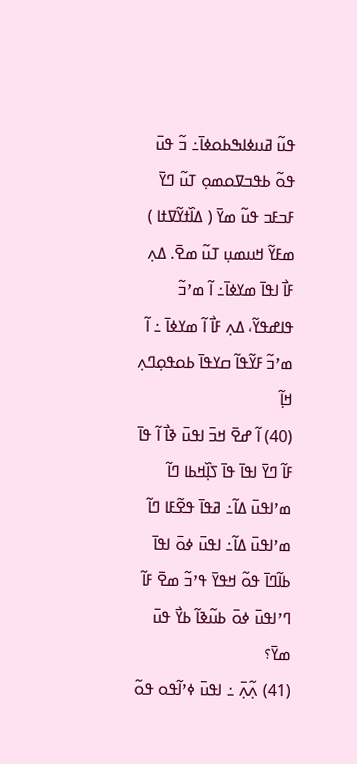ߟߎ߬ ߥߎߦߊߒߕߋߦߊ߫߸ ߏ߬ ߟߎ߫ ߟߋ߬ ߕߟߏߜߋߘߋ߲ ߠߎ߬ ߣߌ߫ ߓߏߓߏ ߟߎ߬ ߘߌ߫ ( ߡߊ߰ߙߌ߬ߜߙߊ ) ߘߓߌ߬ ߞߎߘߎ߲ ߠߎ߬ ߘߐ߫. ߡߍ߲ ߓߊ߯ ߊߟߊ߫ ߘߌߦߊ߫߸ ߊ߬ ߘߴߏ߬ ߟߊߝߟߌ߬، ߡߍ߲ ߓߊ߯ ߊ߬ ߘߌߦߊ߫ ߸ ߊ߬ ߘߴߏ߬ ߓߌ߬ߟߊ߬ ߛߌߟߊ߫ ߕߋߟߋ߲ߣߍ߲ ߞߊ߲߬
(40) ߊ߬ ߝߐ߫ ߞߏ߫ ߊߟߎ߫ ߢߊ߯ ߊ߬ ߟߊ߫ ߓߊ߬ ߣߌ߫ ߊߟߊ߫ ߟߊ߫ ߖߊ߲߰ߞߕߊ ߣߊ߬ ߘߴߊߟߎ߫ ߡߊ߬߸ ߥߟߊ߫ ߟߐ߬ߓߊ ߣߊ߬ ߘߴߊߟߎ߫ ߡߊ߬߸ ߊߟߎ߫ ߦߋ߫ ߊߟߊ߫ ߕߊ߬ߣߊ߫ ߟߋ߬ ߞߟߌ߫ ߟߴߏ߬ ߘߐ߫ ߓߊ߬ ߣߴߊߟߎ߫ ߦߋ߫ ߕߎ߬ߢߊ߬ ߕߌ߯ ߟߎ߫ ߘߌ߫؟
(41) ߍ߲߬ߍ߲߫ ߸ ߊߟߎ߫ ߦߴߊ߬ߟߋ ߟߋ߬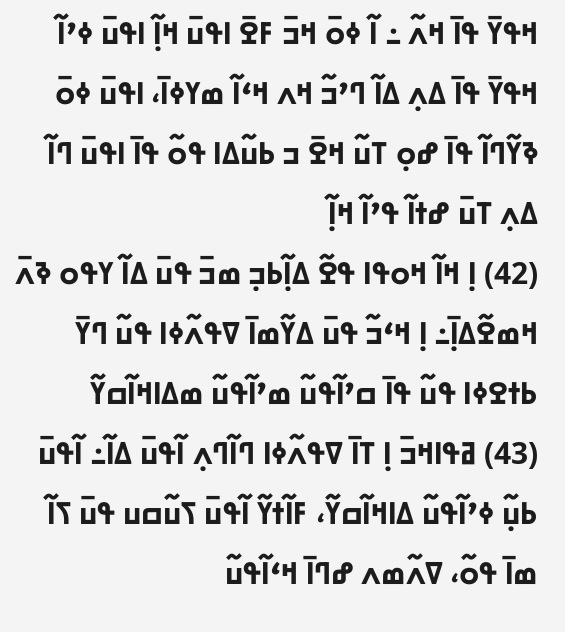ߞߟߌ߫ ߟߊ߫ ߞߍ߬ ߸ ߊ߬ ߦߋ߫ ߞߏ߫ ߓߐ߫ ߊߟߎ߫ ߞߊ߲߬ ߊߟߎ߫ ߦߴߊ߬ ߞߟߌ߫ ߟߊ߫ ߡߍ߲ ߡߊ߬ ߣߴߏ߬ ߞߍ ߞߵߊ߬ ߘߌߦߊ߫، ߊߟߎ߫ ߦߋ߫ ߢߌ߬ߣߊ߬ ߟߊ߫ ߝߋ߲ ߠߎ߬ ߞߐ߫ ߏ ߕߎ߬ߡߊ ߟߋ߬ ߟߊ߫ ߊߟߎ߫ ߣߊ߬ ߡߍ߲ ߠߎ߫ ߝߙߊ߬ ߟߴߊ߬ ߞߊ߲߬
(42) ߊ߲ ߞߊ߬ ߞߋߟߊ ߟߐ߬ ߡߊ߲߬ߕߏ߲ ߘߏ߫ ߟߎ߫ ߡߊ߬ ߌߟߋ ߢߍ߫ ߞߘߐ߬ߡߊ߲߫߸ ߊ߲ ߞߵߏ߬ ߟߎ߫ ߡߌ߬ߘߊ߫ ߜߟߍ߬ߦߊ ߟߎ߬ ߣߌ߫ ߕߙߐߦߊ ߟߎ߬ ߟߊ߫ ߛߴߊ߬ߟߎ߬ ߘߴߊ߬ߟߎ߬ ߘߡߊߞߊ߬ߛߌ߬
(43) ߥߟߊߞߏ߫ ߊ߲ ߠߊ߫ ߜߟߍ߬ߦߊ ߣߊ߬ߣߍ߲ ߊ߬ߟߎ߫ ߡߊ߬߸ ߊ߬ߟߎ߫ ߕߎ߲߬ ߦߴߊ߬ߟߎ߬ ߡߊߞߊ߬ߛߌ߬، ߓߊ߬ߙߌ߬ ߊ߬ߟߎ߫ ߖߎ߬ߛߎ ߟߎ߫ ߖߊ߬ ߘߊ߫ ߟߋ߬، ߜߍ߬ߘߍ ߝߣߊ߫ ߞߵߊ߬ߟߎ߬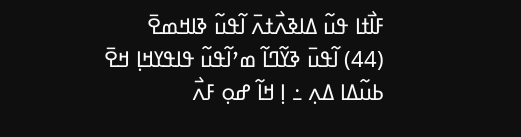ߓߊ߯ߙߊ ߟߎ߬ ߡߊߢߍ߯ߙߍ߫ ߊ߬ߟߎ߬ ߢߊߞߘߐ߫
(44) ߊ߬ߟߎ߫ ߢߌ߬ߣߊ߬ ߘߴߊ߬ߟߎ߬ ߟߊߟߌߞߊ߲ ߞߐ߫ ߕߎ߬ߡߊ ߡߍ߲ ߸ ߊ߲ ߞߊ߬ ߝߋ߲ ߓߍ߯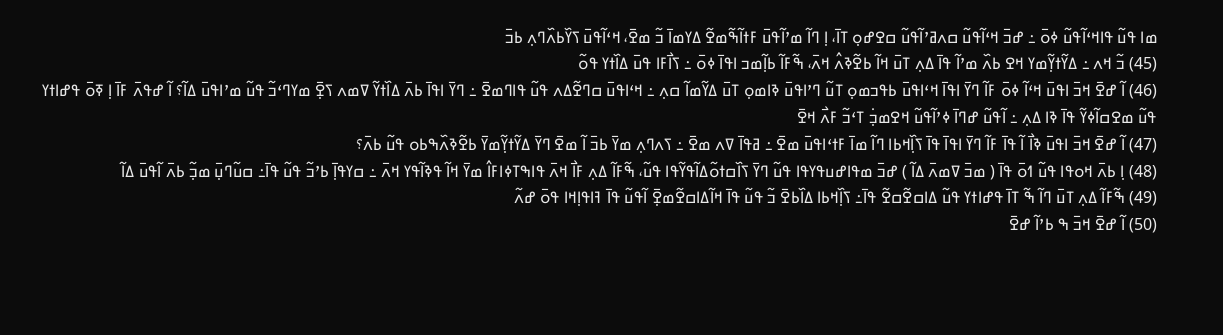ߘߊ ߟߎ߬ ߟߊߞߵߊ߬ߟߎ߬ ߦߋ߫ ߸ ߝߏ߫ ߞߵߊ߬ߟߎ߬ ߛߍߥߴߊ߬ߟߎ߬ ߛߐߝߋ߲ ߠߊ߫، ߊ߲ ߣߊ߬ ߘߴߊ߬ߟߎ߫ ߓߙߊ߬ߒ߬ߘߐ߬ ߡߌߘߊ߫ ߏ߬ ߘߐ߫، ߞߵߊ߬ߟߎ߫ ߖߌ߰ߕߍ߰ߣߍ߲ ߕߏ߫
(45) ߏ߬ ߞߍ ߸ ߡߌ߬ߙߌ߲߬ߘߌ ߞߐ ߕߍ߰ ߘߴߊ߬ ߟߊ߫ ߡߍ߲ ߠߎ߫ ߞߊ߬ ߕߐ߬ߢߍ߮ ߞߍ߫، ߒ߬ߓߊ߬ ߕߊ߲߬ߘߏ ߊߟߊ߫ ߦߋ߫ ߸ ߖߊ߯ߓߊ ߟߎ߫ ߡߊ߰ߙߌ ߟߋ߬
(46) ߊ߬ ߝߐ߫ ߞߏ߫ ߊߟߎ߫ ߞߵߊ߬ ߦߋ߫ ߓߊ߬ ߣߌ߫ ߊߟߊ߫ ߞߵߊߟߎ߫ ߕߟߏߘߋ߲ ߠߎ߬ ߣߴߊߟߎ߫ ߢߊߘߋ߲ ߠߎ߫ ߡߌ߬ߘߊ߬ ߛߍ߲ ߸ ߞߵߊߟߎ߫ ߛߣߐ߬ߡߍ ߟߎ߬ ߟߊߣߘߐ߫ ߸ ߣߌ߫ ߊߟߊ߫ ߕߍ߫ ߡߊ߰ߙߌ߬ ߜߘߍ ߖߐ߲߫ ߘߌߣߵߏ߬ ߟߎ߬ ߘߴߊߟߎ߫ ߡߊ߬؟ ߊ߬ ߝߟߍ߫ ߓߊ߫ ߊ߲ ߧߋ߫ ߟߝߊߙߌ ߟߎ߬ ߘߐߛߊ߬ߦߌ߬ ߟߊ߫ ߢߊ ߡߍ߲ ߸ ߊ߬ߟߎ߬ ߝߣߊ߫ ߦߴߊ߬ߟߎ߬ ߞߐߘߏ߲߭ ߠߵߏ߬ ߓߍ߯ ߞߐ߫
(47) ߊ߬ ߝߐ߫ ߞߏ߫ ߊߟߎ߫ ߢߊ߯ ߊ߬ ߟߊ߫ ߓߊ߬ ߣߌ߫ ߊߟߊ߫ ߟߊ߫ ߖߊ߲߰ߞߕߊ ߣߊ߬ ߘߊ߫ ߓߙߵߊߟߎ߫ ߘߐ߫ ߸ ߥߟߊ߫ ߜߍ ߘߐ߫ ߸ ߖߍߣߍ߲ ߘߌ߫ ߕߏ߫ ߊ߬ ߘߐ߫ ߣߌ߫ ߡߌ߬ߙߌ߲߬ߘߌ߫ ߕߐ߬ߢߍ߰ߒߕߋ ߟߎ߬ ߕߍ߫؟
(48) ߊ߲ ߕߍ߫ ߞߋߟߊ ߟߎ߬ ߗߋ߫ ߟߊ߫ ( ߘߏ߫ ߜߘߍ߫ ߡߊ߬ ) ߝߏ߫ ߘߟߊߝߎߟߌߟߊ ߟߎ߬ ߣߌ߫ ߖߊ߰ߛߙߋ߬ߡߊ߬ߟߌ߬ߟߊ ߟߎ߬، ߒ߬ߓߊ߬ ߡߍ߲ ߓߊ߯ ߞߍ߫ ߟߊߒߠߦߊߓߊ߮ ߘߌ߫ ߞߊ߬ ߟߢߊ߬ߟߌ ߞߍ߫ ߸ ߛߌߟߊ߲߫ ߕߴߏ߬ ߟߎ߬ ߟߊ߫߸ ߛߎ߬ߣߎ߲߫ ߘߏ߲߬ ߕߍ߫ ߊ߬ߟߎ߫ ߡߊ߬
(49) ߒ߬ߓߊ߬ ߡߍ߲ ߠߎ߫ ߣߊ߬ ߒ߬ ߠߊ߫ ߟߝߊߙߌ ߟߎ߬ ߡߊߛߐ߬ߛߐ߬ ߟߊ߫߸ ߖߊ߲߰ߞߕߊ ߡߊ߰ߕߐ߫ ߏ߬ ߟߎ߬ ߟߊ߫ ߞߊ߬ߡߊߛߐ߬ߘߐ߲߫ ߊ߬ߟߎ߬ ߟߊ߫ ߔߊߟߊ߲ߞߊ ߟߋ߫ ߝߍ߬
(50) ߊ߬ ߝߐ߫ ߞߏ߫ ߒ ߕߴߊ߬ ߝߐ߫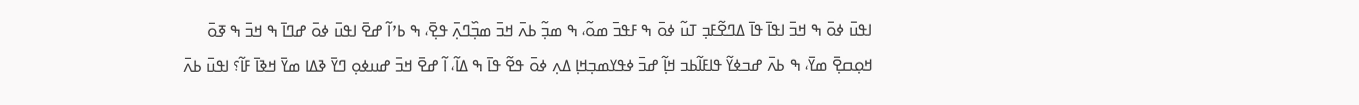ߊߟߎ߫ ߦߋ߫ ߒ ߞߏ߫ ߊߟߊ߫ ߟߊ߫ ߡߣߐ߬ߓߏ߲ ߠߎ߬ ߦߋ߫ ߒ ߓߟߏ߫ ߘߋ߬، ߒ ߘߏ߲߬ ߕߍ߫ ߞߏ߫ ߘߏ߲߰ߣߍ߲߫ ߟߐ߲߫، ߒ ߕߴߊ߬ ߝߐ߫ ߊߟߎ߫ ߦߋ߫ ߝߣߊ߫ ߒ ߞߏ߫ ߒ ߧߋ߫ ߞߋ߲ߛߐ߲߫ ߘߌ߫، ߒ ߕߍ߫ ߝߏߦߌ߬ ߟߊߓߊ߬ߕߏ ߞߊ߲߬ ߝߏ߫ ߦߟߌߘߏ߲ߞߊ߲ ߡߍ߲ ߦߋ߫ ߟߐ߬ ߟߊ߫ ߒ ߡߊ߬، ߊ߬ ߝߐ߫ ߞߏ߫ ߝߎߦߋ߲ ߣߌ߫ ߢߡߊ ߘߌ߫ ߞߢߊ߫ ߓߊ߬؟ ߊߟߎ߫ ߕߍ߫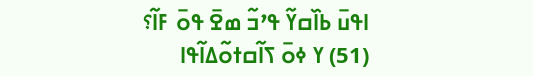ߊߟߎ߫ ߕߊ߰ߛߌ߬ ߟߴߏ߬ ߘߐ߫ ߟߋ߫ ߓߊ߬؟
(51) ߌ ߦߋ߫ ߖߊ߬ߛߙߋ߬ߡߊ߬ߟߊ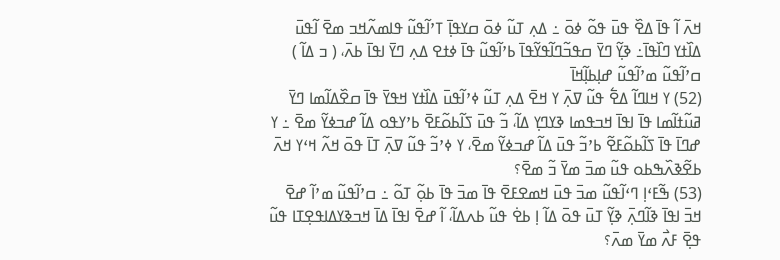ߞߍ߫ ߊ߬ ߟߊ߫ ߡߐ߰ ߟߎ߫ ߟߋ߬ ߦߋ߫ ߸ ߡߍ߲ ߠߎ߬ ߦߋ߫ ߛߌߟߊ߲߫ ߠߴߊ߬ߟߎ߬ ߟߊߘߍ߬ߞߏ ߘߐ߫ ߊ߬ߟߎ߫ ߡߊ߰ߙߌ ߣߊ߰ߟߊ߫߸ ߢߌ߲߬ ߣߌ߫ ߛߟߏ߬ߣߊ߬ߟߌ߬ߟߊ߫ ߕߴߊ߬ߟߎ߬ ߟߊ߫ ߦߙߐ ߡߍ߲ ߣߌ߫ ߊߟߊ߫ ߕߍ߫، ( ߏ ߡߊ߬ ) ߛߴߊ߬ߟߎ߬ ߘߴߊ߬ߟߎ߬ ߝߊ߲ߕߊ߲߬ߞߊ߫
(52) ߌ ߞߊߣߊ߬ ߡߐ߱ ߟߎ߬ ߜߍ߲߫ ߌ ߞߐ߫ ߡߍ߲ ߠߎ߬ ߦߴߊ߬ߟߎ߫ ߡߊ߰ߙߌ ߞߟߌ߫ ߟߊ߫ ߛߐ߰ߡߊ߬ߘߊ ߣߌ߫ ߥߎ߬ߙߊ߬ߘߊ ߟߊ߫ ߊߟߊ߫ ߞߏߟߘߊ ߢߌߣߌ߲ ߡߊ߬، ߏ߬ ߟߎ߫ ߖߊ߬ߕߋ߬ߓߐ߫ ߕߴߌߟߋ ߡߊ߬ ߝߏߦߌ߬ ߘߐ߫ ߸ ߌ ߝߣߊ߫ ߟߊ߫ ߖߊ߬ߕߋ߬ߓߐ߬ ߕߴߏ߬ ߟߎ߫ ߡߊ߬ ߝߏߦߌ߬ ߘߐ߫، ߌ ߦߴߏ߬ ߟߎ߬ ߜߍ߲߫ ߠߊ߫ ߟߋ߫ ߞߍ߬ ߞߵߌ ߞߍ߫ ߕߐ߬ߢߍ߰ߒߕߋ ߟߎ߬ ߘߏ߫ ߘߌ߫ ߏ߬ ߘߐ߫؟
(53) ߒ߬ߓߵߊ߲ ߣߵߊ߬ߟߎ߬ ߘߏ߫ ߟߎ߫ ߞߘߐߓߐ߫ ߟߊ߫ ߘߏ߫ ߟߊ߫ ߕߋ߲߬ ߠߋ߬ ߸ ߛߴߊ߬ߟߎ߬ ߘߴߊ߬ ߝߐ߫ ߞߏ߫ ߊߟߊ߫ ߢߊ߬ߣߍ߲߫ ߢߌ߲߬ ߠߎ߫ ߟߋ߫ ߡߊ߬ ߊ߲ ߕߐ߭ ߟߎ߬ ߕߍߡߊ߬، ߊ߬ ߝߐ߫ ߊߟߊ߫ ߡߊ߫ ߞߏߢߌߡߊߟߐ߲ߠߊ ߟߎ߬ ߟߐ߲߫ ߓߍ߯ ߘߌ߫ ߘߍ߫؟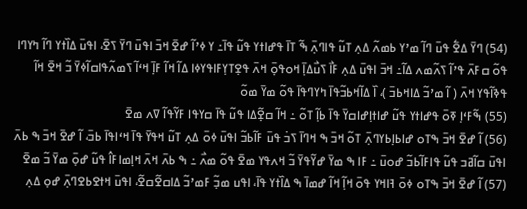(54) ߣߌ߫ ߡߐ߱ ߟߎ߫ ߣߊ߬ ߘߴߌ ߕߘߍ߬ ߡߍ߲ ߠߎ߬ ߟߊߣߍ߲߫ ߒ߬ ߠߊ߫ ߟߝߊߙߌ ߟߎ߬ ߟߊ߫߸ ߌ ߦߴߊ߬ ߝߐ߫ ߞߏ߫ ߊߟߎ߫ ߣߌ߫ ߖߐ߫، ߊߟߎ߫ ߡߊ߰ߙߌ ߣߊ߬ ߤߌߣߊ ߟߋ߬ ߛߓߍ߫ ߟߴߊ߬ ߖߍ߬ߘߍ ߡߊ߬߸ ߞߏ߫ ߊߟߎ߫ ߡߍ߲ ߓߊ߯ ߖߎ߯ߡߊ߲߫ ߞߋߟߋ߲߫ ߞߍ߫ ߟߐ߲ߠߌ߲ߓߊߟߌߦߊ ߡߊ߬ ߞߊ߬ ߓߊ߲߫ ߞߵߊ߬ ߖߘߍ߬ߟߊߛߊ߬ߦߌ߫ ߏ߬ ߞߐ߫ ߞߊ߬ ߟߢߊ߬ߟߌ ߞߍ߫ ( ߊ߬ ߘߴߏ߬ ߡߊߞߕߏ߫ )، ߊ߰ ߡߊ߬ߞߕߏ߬ߟߊ߫ ߤߌߣߟߊ߫ ߟߋ߬ ߘߌ߫ ߘߋ߬
(55) ߒ߬ߓߵߊ߲ ߧߋ߫ ߟߝߊߙߌ ߟߎ߬ ߝߊߙߊ߲ߝߊߛߌ߫ ߟߊ߫ ߕߊ߲߬ ߠߋ߬ ߸ ߞߊ߬ ߛߐ߲߬ߡߊ ߟߎ߬ ߟߊ߫ ߛߌߟߊ ߓߌ߬ߟߊ߬ ߜߍ ߘߐ߫
(56) ߊ߬ ߝߐ߫ ߞߏ߫ ߒߠߋ ߝߊߕߊ߲ߕߌߣߍ߲߫ ߠߋ߬ ߞߏ߫ ߒ ߞߣߊ߫ ߖߏ߭ ߟߎ߫ ߓߊ߬ߕߏ߬ ߊߟߎ߫ ߦߋ߫ ߡߍ߲ ߠߎ߬ ߞߟߌ߫ ߟߊ߫ ߞߵߊߟߊ߫ ߕߏ߫، ߊ߬ ߝߐ߫ ߞߏ߫ ߒ ߕߍ߫ ߊߟߎ߫ ߛߊ߬ߥߏ ߟߎ߬ ߟߊߓߊ߬ߕߏ߬ ߝߋߎ߫ ߸ ߓߊ ߒ ߘߌ߫ ߝߌ߬ߟߌ߫ ߏ߬ ߞߍߟߌ ߘߐ߫ ߟߋ߬ ߘߍ߯ ߸ ߒ ߕߍ߫ ߞߍ߫ ߞߊ߲ߘߊߓߊ߮ ߟߎ߬ ߝߋ߲߫ ߘߌ߫ ߏ߬ ߘߐ߫
(57) ߊ߬ ߝߐ߫ ߞߏ߫ ߒߠߋ ߦߋ߫ ߔߊߞߌ ߟߋ߫ ߞߊ߲߬ ߞߊ߬ ߝߘߊ߫ ߒ ߡߊ߰ߙߌ ߟߊ߫، ߊߟߎ ߘߏ߲߬ ߓߘߴߏ߬ ߡߊߛߐ߬ߛߐ߬، ߊߟߎ߫ ߞߙߐߕߐߣߍ߲߫ ߝߋ߲ ߡߍ߲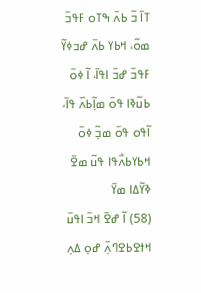ߠߊ߫ ߏ߬ ߕߍ߫ ߒߠߋ ߓߟߏ߫ ߘߋ߬، ߞߕߌ ߕߍ߫ ߝߏߦߌ߬ ߓߟߏ߫ ߝߏ߫ ߊߟߊ߫، ߊ߬ ߦߋ߫ ߕߎ߬ߢߊ ߟߋ߫ ߘߊ߲߬ߕߍ߰ ߟߊ߫، ߊ߬ߟߋ ߟߋ߫ ߘߏ߲߬ ߦߋ߫ ߞߕߌߕߍ߯ߟߊ ߟߎ߬ ߘߐ߫ ߢߌ߬ߡߊ ߘߌ߫
(58) ߊ߬ ߝߐ߫ ߞߏ߫ ߊߟߎ߫ ߞߙߐߕߐߣߍ߲߫ ߝߋ߲ ߡߍ߲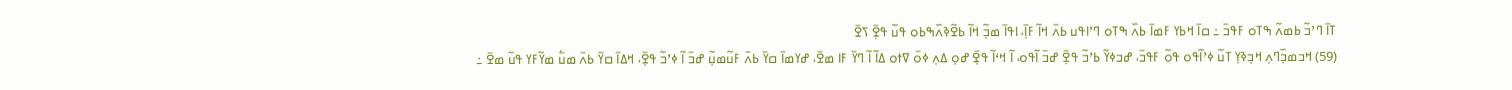ߠߊ߫ ߣߴߏ߬ ߕߘߍ߬ ߒߠߋ ߓߟߏ߫ ߸ ߛߊ߫ ߞߕߌ ߓߘߊ߫ ߕߍ߰ ߒߠߋ ߣߴߊߟߎ ߕߍ߫ ߞߊ߬ ߓߊ߲߫، ߊߟߊ߫ ߘߏ߲߬ ߞߊ߬ ߕߐ߬ߢߍ߰ߒߕߋ ߟߎ߬ ߟߐ߲߫ ߖߐ߫
(59) ߞߏߘߏ߲߰ߣߍ߲ ߞߏ߲ߢߌ߲ ߠߎ߬ ߦߴߊ߬ߟߋ ߟߋ߬ ߓߟߏ߫، ߝߏߦߌ߬ ߕߴߏ߬ ߟߐ߲߫ ߝߏ߫ ߊ߬ߟߋ، ߊ߬ ߞߵߊ߬ ߟߐ߲߫ ߝߋ߲ ߡߍ߲ ߦߋ߫ ߜߙߋ ߡߊ߬ ߊ߬ ߣߌ߫ ߓߊ ߘߐ߫، ߝߌߘߊ߫ ߛߌ߫ ߕߍ߫ ߓߎ߬ߘߎ߲߬ ߝߏ߫ ߊ߬ ߦߴߏ߬ ߟߐ߲߫، ߞߡߊ߫ ߛߌ߫ ߕߍ߫ ߘߎ߱ ߘߌ߬ߓߌ ߟߎ߬ ߘߐ߫ ߸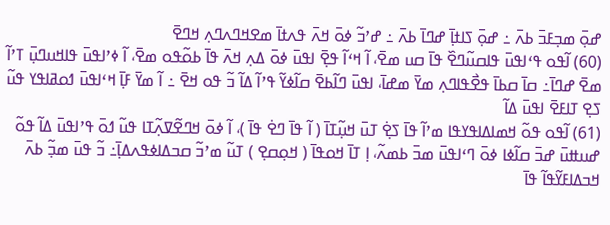ߝߋ߲߫ ߘߏ߲ߓߏ߫ ߕߍ߫ ߸ ߝߋ߲߫ ߖߊߙߊ߲߫ ߝߣߊ߫ ߕߍ߫ ߸ ߝߴߏ߬ ߦߋ߫ ߞߍ߫ ߟߍߙߊ߫ ߘߐߞߣߍߣߍ߲ ߞߣߐ߫
(60) ߊ߬ߟߋ ߟߵߊߟߎ߫ ߟߊߛߎ߬ߣߐ߰ ߟߊ߫ ߛߎ ߘߐ߫، ߊ߬ ߞߵߊ߬ ߟߐ߲߫ ߊߟߎ߫ ߦߋ߫ ߡߍ߲ ߞߍ߫ ߟߊ߫ ߕߋ߬ߟߋ ߘߐ߫، ߊ߬ ߦߴߊߟߎ߫ ߟߊߞߎߣߎ߲߫ ߠߴߊ߬ ߘߐ߫ ߝߣߊ߫߸ ߛߊ߫ ߛߕߊ߫ ߟߐ߯ߟߊߣߍ߲ ߘߌ߫ ߘߝߊ߫، ߊߟߎ߫ ߣߊ߬ߕߐ߫ ߛߊ߬ߦߌ߬ ߟߴߊ߬ ߡߊ߬ ߏ߬ ߟߋ ߞߐ߫ ߸ ߊ߬ ߘߌ߫ ߓߊ߲߫ ߞߵߊߟߎ߫ ߗߋߥߊߟߌ ߟߎ߬ ߖߐ߲ ߠߊߓߐ߫ ߊߟߎ߫ ߡߊ߬
(61) ߊ߬ߟߋ ߟߋ߬ ߞߘߊߡߊߟߌߟߊ ߘߴߊ߬ ߟߊ߫ ߖߐ߲߭ ߠߎ߫ ߞߎ߲߬ߠߊ߫ ( ߊ߬ ߟߊ߫ ߣߐ߭ ߟߊ߫ )، ߊ߬ ߦߋ߫ ߞߣߐ߬ߜߍ߲߬ߠߊ ߟߎ߬ ߗߋ߫ ߟߴߊߟߎ߫ ߡߊ߬ ߟߋ߬ ߝߎߚߎ߫ ߝߏ߫ ߛߊ߬ߦߊ ߦߋ߫ ߣߵߊߟߎ߫ ߘߏ߫ ߕߘߍ߬، ߊ߲ ߠߊ߫ ߞߋߟߊ߫ ( ߞߋ߲ߛߐ߲ ) ߠߎ߬ ߘߴߏ߬ ߛߏߡߊߦߟߍߡߊ߲߫߸ ߏ߬ ߟߎ߫ ߘߏ߲߬ ߕߍ߫ ߞߏߡߊߓߌ߬ߟߊ߬ ߟߊ߫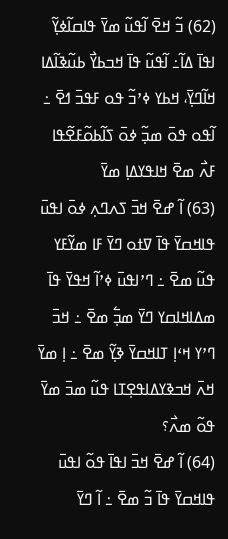(62) ߏ߬ ߞߐ߫ ߊ߬ߟߎ߬ ߘߌ߫ ߟߊߛߊ߬ߦߌ߲߬ ߊߟߊ߫ ߡߊ߬߸ ߊ߬ߟߎ߬ ߟߊ߫ ߞߏߕߌ߯ ߕߎ߬ߢߊ߬ߡߊ ߞߊ߬ߣߌ߲߫، ߞߕߌ ߦߴߏ߬ ߟߋ ߓߟߏ߫ ߗߐ߫ ߸ ߊ߬ߟߋ ߟߋ߫ ߘߏ߲߬ ߦߋ߫ ߖߊ߬ߕߋ߬ߓߐ߬ߟߊ ߓߍ߯ ߘߐ߫ ߞߊߟߌߡߊ߲ ߘߌ߫
(63) ߊ߬ ߝߐ߫ ߞߏ߫ ߖߍߣߍ߲ ߦߋ߫ ߊߟߎ߫ ߟߊߞߛߌ߫ ߟߊ߫ ߜߙߋ ߣߌ߫ ߓߊ ߘߌ߬ߓߌ ߟߎ߬ ߘߐ߫ ߸ ߣߴߊߟߎ߫ ߦߴߊ߬ ߞߟߌ߫ ߟߊ߫ ߘߡߊߞߊߛߌ ߣߌ߫ ߘߏ߲߱ ߘߐ߫ ߸ ߞߏ߫ ߣߴߌ ߞߵߊ߲ ߠߊߞߛߌ߫ ߢߌ߲߬ ߘߐ߫ ߸ ߊ߲ ߘߌ߫ ߞߍ߫ ߞߏߢߌߡߊߟߐ߲ߠߊ ߟߎ߬ ߘߏ߫ ߘߌ߫ ߟߋ߬ ߘߍ߯؟
(64) ߊ߬ ߝߐ߫ ߞߏ߫ ߊߟߊ߫ ߟߋ߬ ߊߟߎ߫ ߟߊߞߛߌ߫ ߟߊ߫ ߏ߬ ߘߐ߫ ߸ ߊ߬ ߣߌ߫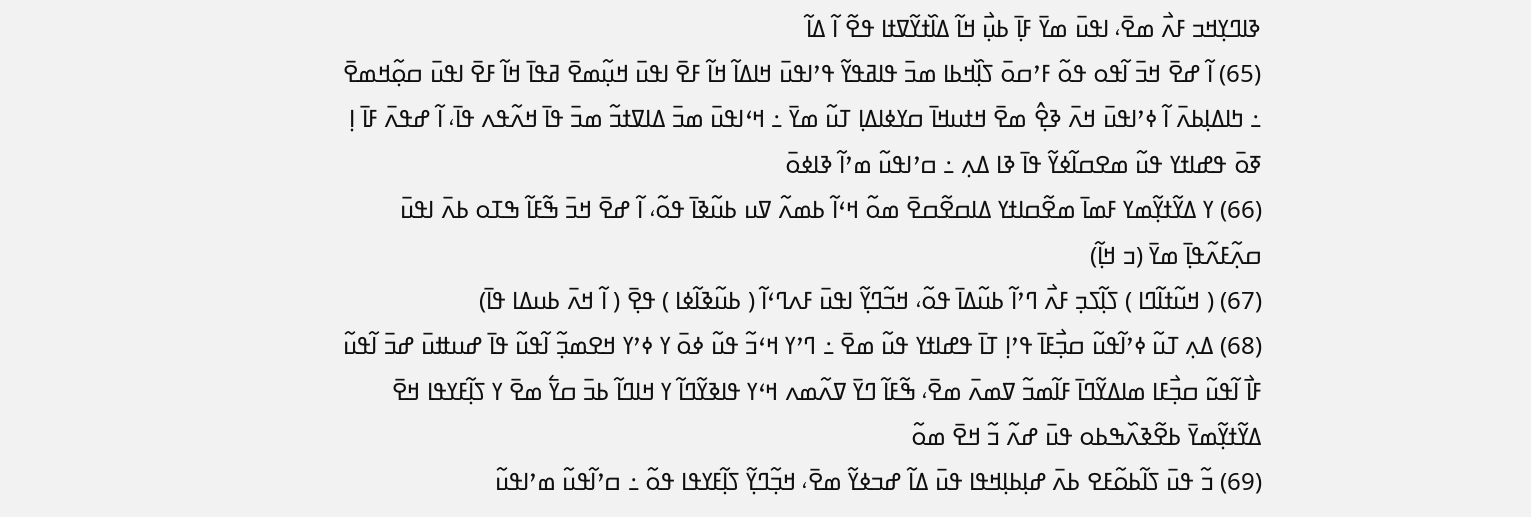ߢߊߣߌ߲ߞߏ ߓߍ߯ ߘߐ߫، ߊߟߎ߫ ߘߌ߫ ߓߊ߲߫ ߕߎ߲߯ ߞߊ߬ ߡߊ߰ߙߌ߬ߜߙߊ ߟߐ߬ ߊ߬ ߡߊ߬
(65) ߊ߬ ߝߐ߫ ߞߏ߫ ߊ߬ߟߋ ߟߋ߬ ߓߴߛߋ߫ ߖߊ߲߰ߞߕߊ ߘߏ߫ ߟߊߥߟߌ߬ ߟߴߊߟߎ߫ ߞߊߡߊ߬ ߞߊ߬ ߓߐ߫ ߊߟߎ߫ ߞߎ߲߬ߘߐ߫ ߥߟߊ߫ ߞߊ߬ ߓߐ߫ ߊߟߎ߫ ߛߋ߲߬ߞߘߐ߫ ߸ ߤߊߡߊ߲ߕߍ߫ ߊ߬ ߦߴߊߟߎ߫ ߞߍ߫ ߢߐ߲߮ ߘߐ߫ ߞߙߎߞߊ߫ ߛߌߦߊߡߊ߲ ߠߎ߬ ߘߌ߫ ߸ ߞߵߊߟߎ߫ ߘߏ߫ ߡߊߜߙߏ߬ ߘߏ߫ ߟߊ߫ ߞߍ߬ߟߍ ߟߊ߫، ߊ߬ ߝߟߍ߫ ߓߊ߫ ߊ߲ ߧߋ߫ ߟߝߊߙߌ ߟߎ߬ ߘߐߛߊ߬ߦߌ߬ ߟߊ߫ ߢߊ ߡߍ߲ ߸ ߛߴߊߟߎ߬ ߘߴߊ߬ ߢߊߦߋ߫
(66) ߌ ߡߌ߬ߙߌ߲߬ߘߌ ߓߘߊ߫ ߘߐ߬ߛߊߙߌ ߡߊߛߐ߬ߛߐ߫ ߘߋ߬ ߞߵߊ߬ ߕߘߍ߬ ߜߎ ߕߎ߬ߢߊ߫ ߟߋ߬، ߊ߬ ߝߐ߫ ߞߏ߫ ߒ߬ߓߊ߬ ߒߠߋ ߕߍ߫ ߊߟߎ߫ ߛߍ߲߬ߓߍ߬ߟߊ߲߫ ߘߌ߫ (ߏ ߞߊ߲߬)
(67) ( ߞߎ߬ߙߊ߬ߣߊ ) ߖߊ߲߬ߖߏ߲ ߓߍ߯ ߣߴߊ߬ ߕߎ߬ߡߊ߫ ߟߋ߬، ߞߏ߬ߣߌ߲߬ ߊߟߎ߫ ߓߍߣߵߊ߬ ( ߕߎ߬ߢߊ߬ߦߊ ) ߟߐ߲߫ ( ߊ߬ ߞߍ߫ ߕߎߡߊ ߟߊ߫)
(68) ߡߍ߲ ߠߎ߬ ߦߴߊ߬ߟߎ߬ ߛߏ߲߯ߓߊ߫ ߟߴߊ߲ ߠߊ߫ ߟߝߊߙߌ ߟߎ߬ ߘߐ߫ ߸ ߣߴߌ ߞߵߏ߬ ߟߎ߬ ߦߋ߫ ߌ ߦߴߌ ߞߐߘߏ߲߬ ߊ߬ߟߎ߬ ߟߊ߫ ߝߎߚߎ߫ ߝߏ߫ ߊ߬ߟߎ߬ ߓߊ߯ ߊ߬ߟߎ߬ ߛߏ߲߯ߓߊ ߘߊߡߌ߬ߣߊ߫ ߓߊ߬ߘߏ߬ ߜߘߍ߫ ߘߐ߫، ߒ߬ߓߊ߬ ߣߌ߫ ߜߍ߬ߘߍ ߞߵߌ ߟߊߢߌ߬ߣߊ߬ ߌ ߞߊߣߊ߬ ߕߏ߫ ߛߌ߱ ߘߐ߫ ߌ ߖߊ߲߬ߓߌߟߊ ߞߐ߫ ߡߌ߬ߙߌ߲߬ߘߌ߫ ߕߐ߬ߢߍ߰ߒߕߋ ߟߎ߫ ߝߍ߬ ߏ߬ ߞߐ߫ ߘߋ߬
(69) ߏ߬ ߟߎ߫ ߖߊ߬ߕߋ߬ߓߐ ߕߍ߫ ߝߊ߲ߕߊ߲ߞߟߊ ߟߎ߫ ߡߊ߬ ߝߏߦߌ߬ ߘߐ߫، ߞߏ߲߬ߣߌ߲߬ ߖߊ߲߬ߓߌߟߊ ߟߋ߬ ߸ ߛߴߊ߬ߟߎ߬ ߘߴߊߟߎ߬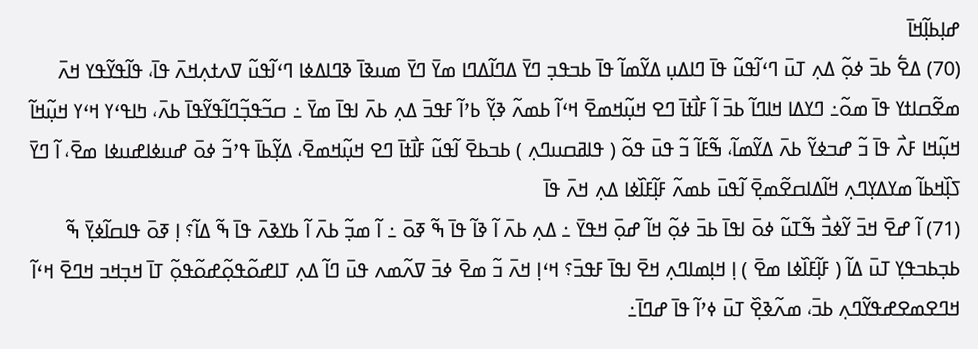ߝߊ߲ߕߊ߲߬ߞߊ߫
(70) ߡߐ߱ ߕߏ߫ ߦߋ߲߬ ߡߍ߲ ߠߎ߫ ߣߵߊ߬ߟߎ߬ ߟߊ߫ ߣߊߡߎ߲ ߡߌ߬ߘߊ߬ ߟߊ߫ ߕߏߟߏ߲ ߣߌ߫ ߡߣߊ߬ߡߣߊ ߘߌ߫ ߣߌ߫ ߘߎߢߊ߫ ߢߣߊߡߦߊ ߣߵߊ߬ߟߎ߬ ߜߍߙߍ߲ߞߍ߫ ߟߊ߫، ߟߊ߬ߟߌ߬ߟߌ ߞߍ߫ ߘߐ߬ߛߊߙߌ ߟߊ߫ ߘߋ߬߸ ߣߌߡߊ ߞߊߣߊ߬ ߕߏ߫ ߊ߬ ߓߊ߯ߙߊ߫ ߣߐ ߞߎ߲߬ߞߘߐ߫ ߞߵߊ߬ ߕߘߍ߬ ߢߌ߲߬ ߕߴߊ߬ ߓߟߏ߫ ߡߍ߲ ߕߍ߫ ߊߟߊ߫ ߘߌ߫ ߸ ߛߏ߬ߟߏ߲߬ߣߊ߬ߟߌ߬ߟߊ߫ ߕߍ߫، ߤߊߟߵߌ ߞߵߌ ߞߎ߲߬ߞߊ߬ ߞߎ߲߬ߞߊ ߓߍ߯ ߟߊ߫ ߏ߬ ߝߏߦߌ߬ ߕߍ߫ ߡߌ߬ߘߊ߬، ߒ߬ߓߊ߬ ߏ߬ ߟߎ߫ ߟߋ߬ ( ߟߊߥߛߎߣߍ߲ ) ߕߏߕߐ߫ ߊ߬ߟߎ߬ ߓߊ߯ߙߊ߫ ߣߐ ߞߎ߲߬ߞߘߐ߫، ߡߌ߲߬ߕߊ߫ ߟߴߏ߬ ߦߋ߫ ߝߎߦߊߝߎߦߊ ߘߐ߫، ߊ߬ ߣߌ߫ ߖߊ߲߰ߞߕߊ߬ ߘߌߡߌ߲ߣߍ߲ ߞߊ߬ߡߊߛߐ߬ߘߐ߲߫ ߊ߬ߟߎ߫ ߕߘߍ߬ ߓߊ߲߬ߓߊ߰ߦߊ ߡߍ߲ ߞߍ߫ ߟߊ߫
(71) ߊ߬ ߝߐ߫ ߞߏ߫ ߌ߬ߦߏ߯ ߒ߬ߠߎ߬ ߦߋ߫ ߊߟߊ߫ ߕߏ߫ ߦߋ߲߬ ߞߊ߬ ߝߋ߲߫ ߞߟߌ߫ ߸ ߡߍ߲ ߕߍ߫ ߊ߬ ߢߊ߬ ߟߊ߫ ߒ߬ ߧߋ߫ ߸ ߊ߬ ߘߏ߲߬ ߕߍ߫ ߊ߬ ߕߌߢߍ߫ ߟߊ߫ ߒ߬ ߡߊ߬؟ ߊ߲ ߧߋ߫ ߟߊߛߊ߬ߦߌ߲߫ ߒ߬ ߕߏ߲ߕߏߟߌ߲ ߠߎ߫ ߡߊ߬ ( ߓߊ߲߬ߓߊ߰ߦߊ ߘߐ߫ ) ߊ߲ ߞߊ߲ߘߊߣߍ߲ ߞߐ߫ ߊߟߊ߫ ߓߟߏ߫؟ ߞߵߊ߲ ߞߍ߫ ߏ߬ ߘߐ߫ ߦߏ߫ ߜߍ߬ߘߍ ߟߎ߫ ߣߊ߬ ߡߍ߲ ߠߊߝߋ߬ߟߋ߲߬ߝߋ߬ߟߋ߲߬ ߠߊ߫ ߞߏ߲ߞߏ ߞߣߐ߫ ߞߵߊ߬ ߞߣߐߘߐߝߟߌ߬ߣߍ߲ ߕߏ߫، ߘߍ߬ߢߐ߲߰ ߠߎ߫ ߦߴߊ߬ ߟߊ߫ ߝߣߊ߫߸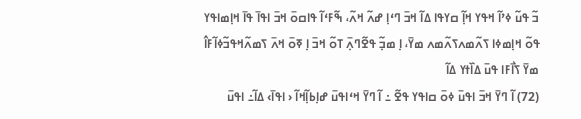ߏ߬ ߟߎ߬ ߦߴߊ߬ ߞߟߌ ߞߊ߲߬ ߛߌߟߊ ߡߊ߬ ߞߏ߫ ߣߵߊ߲ ߝߍ߬ ߞߍ߬، ߒ߬ߓߵߊ߬ ߟߊߛߋ߫ ߞߏ߫ ߊߟߊ߫ ߟߊ߫ ߞߊ߲ߘߊߟߌ ߟߋ߬ ߞߊ߲ߘߦߊ ߖߍ߬ߘߍߖߍ߬ߘߍ ߘߌ߫، ߊ߲ ߘߏ߲߬ ߟߐ߬ߣߍ߲߫ ߠߋ߬ ߞߏ߫ ߊ߲ ߧߋ߫ ߞߍ߫ ߖߘߍ߬ߞߟߏ߬ߦߊ߬ߓߊ߮ ߘߌ߫ ߖߊ߯ߓߊ ߟߎ߫ ߡߊ߰ߙߌ ߡߊ߬
(72) ߊ߬ ߣߌ߫ ߞߏ߫ ߊߟߎ߫ ߦߋ߫ ߛߊߟߌ ߟߐ߬ ߸ ߊ߬ ߣߌ߫ ߞߵߊߟߎ߫ ߝߊ߲ߕߊ߲߬ߞߊ߬ ‹ ߊߟߊ߫› ߡߊ߬߸ ߊߟߎ߫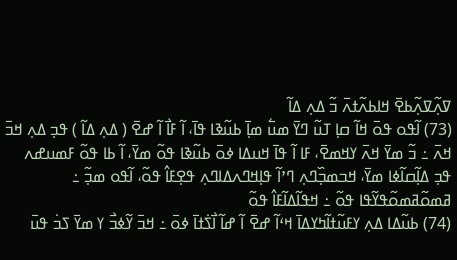ߜߍ߲߬ߜߍ߲߬ߕߐ߫ ߞߊߕߍ߬ߙߍ߫ ߏ߬ ߡߍ߲ ߡߊ߬
(73) ߊ߬ߟߋ ߟߋ߫ ߞߊ߬ ߛߊ߲ ߠߎ߬ ߣߌ߫ ߘߎ߱ ߘߊ߲߫ ߕߎ߬ߢߊ ߟߊ߫، ߊ߬ ߓߊ߯ ߊ߬ ߝߐ߫ ( ߡߍ߲ ߡߊ߬ ) ߟߏ߲ ߡߍ߲ ߞߏ߫ ߞߍ߫ ߸ ߏ߬ ߘߌ߫ ߞߍ߫ ߌߞߘߐ߫، ߓߊ ߊ߬ ߟߊ߫ ߞߎߡߊ ߦߋ߫ ߕߎ߬ߢߊ ߟߋ߬ ߘߌ߫، ߊ߬ ߕߊ ߟߋ߬ ߓߘߎߝߍ ߟߏ߲ ߡߊ߲߬ߛߊ߬ߦߊ ߘߌ߫، ߞߏߘߏ߲߰ߣߍ߲ ߣߴߊ߬ ߟߊ߲ߞߣߍߡߊߣߍ߲ ߟߐ߲ߓߊ߮ ߟߋ߬، ߊ߬ߟߋ ߘߏ߲߬ ߸ ߥߘߋ߬ߥߘߋ߬ߟߌ߬ߟߊ ߟߋ߬ ߸ ߞߟߊ߬ߡߊ߬ߓߊ߮ ߟߋ߬
(74) ߕߎ߬ߡߊ ߡߍ߲ ߌߓߎ߬ߙߊ߬ߤߌߡߊ߫ ߞߵߊ߬ ߝߐ߫ ߊ߬ ߝߊ߬ ߊ߯ߖ߭ߙߊ߫ ߦߋ߫ ߸ ߞߏ߫ ߌ߬ߦߏ߯ ߌ ߘߌ߫ ߖߏ߭ ߟߎ߫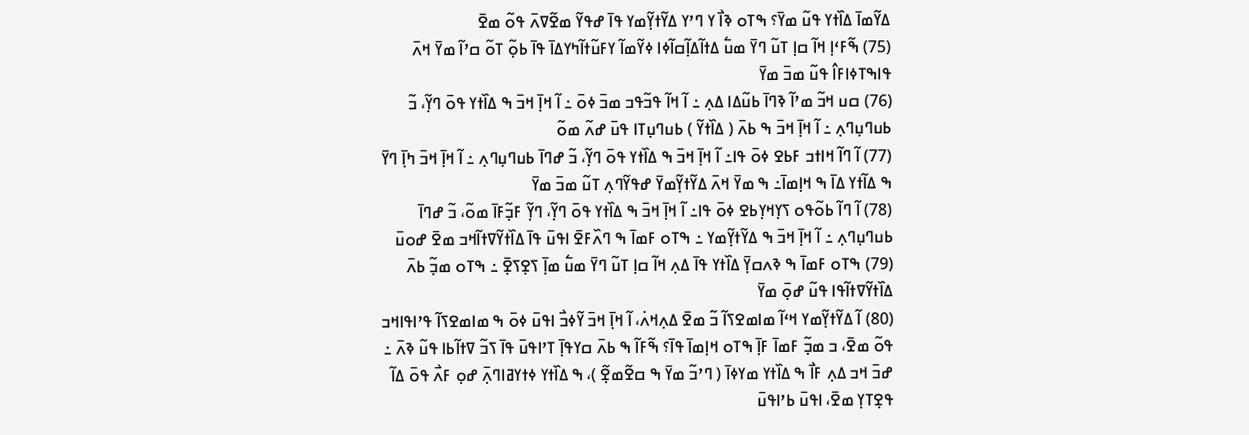ߡߌ߬ߘߊ߫ ߡߊ߰ߙߌ ߟߎ߬ ߘߌ߫؟ ߒߠߋ ߢߊ߯ ߌ ߣߴߌ ߡߌ߬ߙߌ߲߬ߘߌ ߟߊ߫ ߝߟߌ߬ ߘߐ߬ߜߍ߫ ߟߋ߬ ߘߐ߫
(75) ߒ߬ߓߵߊ߲ ߞߊ߬ ߛߊ߲ ߠߎ߬ ߣߌ߫ ߘߎ߱ ߡߙߊ߬ߡߊ߲߬ߛߊ߬ߦߊ ߦߌ߬ߘߊ߬ ߌߓߎ߬ߙߊ߬ߤߌߡߊ߫ ߟߊ߫ ߕߋ߲߬ ߠߋ߬ ߛߴߊ߬ ߘߌ߫ ߞߍ߫ ߟߊߒߠߦߊߓߊ߮ ߟߎ߬ ߘߏ߫ ߘߌ߫
(76) ߛߎ ߞߏ߬ ߘߴߊ߬ ߢߣߊ߫ ߕߎ߬ߡߊ ߡߍ߲ ߸ ߊ߬ ߞߊ߬ ߟߏ߬ߟߏ ߘߏ߫ ߦߋ߫ ߸ ߊ߬ ߞߊ߲߫ ߞߏ߫ ߒ ߡߊ߰ߙߌ ߟߋ߫ ߣߌ߲߬، ߏ߬ ߕߎߣߎ߲ߣߍ߲ ߸ ߊ߬ ߞߊ߲߫ ߞߏ߫ ߒ ߕߍ߫ ( ߡߊ߰ߙߌ߬ ) ߕߎߣߎ߲ߠߊ ߟߎ߫ ߝߍ߬ ߘߋ߬
(77) ߊ߬ ߣߊ߬ ߞߊߙߏ ߓߕߐ ߦߋ߫ ߟߊ߸ ߊ߬ ߞߊ߲߫ ߞߏ߫ ߒ ߡߊ߰ߙߌ ߟߋ߫ ߣߌ߲߬، ߏ߬ ߝߣߊ߫ ߕߎߣߎ߲ߣߍ߲ ߸ ߊ߬ ߞߊ߲߫ ߞߏ߫ ߤߊ߲߫ ߣߌ߫ ߒ ߡߊ߬ߙߌ ߡߊ߫ ߒ ߞߊ߲ߘߊ߫߸ ߒ ߘߌ߫ ߞߍ߫ ߡߌ߬ߙߌ߲߬ߘߌ߫ ߝߟߌ߬ߣߍ߲ ߠߎ߬ ߘߏ߫ ߘߌ߫
(78) ߊ߬ ߣߊ߬ ߕߋ߬ߟߋ ߖߌ߲ߞߌ߲ߕߐ ߦߋ߫ ߟߊ߸ ߊ߬ ߞߊ߲߫ ߞߏ߫ ߒ ߡߊ߰ߙߌ ߟߋ߫ ߣߌ߲߬، ߣߌ߲߬ ߓߏ߲߬ߓߊ߫ ߘߋ߬، ߏ߬ ߝߣߊ߫ ߕߎߣߎ߲ߣߍ߲ ߸ ߊ߬ ߞߊ߲߫ ߞߏ߫ ߒ ߡߌ߬ߙߌ߲߬ߘߌ ߸ ߒߠߋ ߓߘߊ߫ ߒ ߣߍ߰ߓߐ߫ ߊߟߎ߫ ߟߊ߫ ߡߊ߰ߙߌ߬ߜߙߊ߬ߞߏ ߘߐ߫ ߝߋߎ߫
(79) ߒߠߋ ߓߘߊ߫ ߒ ߢߍߛߌ߲߫ ߡߊ߰ߙߌ ߟߊ߫ ߡߍ߲ ߞߊ߬ ߛߊ߲ ߠߎ߬ ߣߌ߫ ߘߎ߱ ߘߊ߲߫ ߖߐ߲ߖߐ߲߫ ߸ ߒߠߋ ߘߏ߲߬ ߕߍ߫ ߡߊ߰ߙߌ߬ߜߙߊ߬ߟߊ ߟߎ߬ ߝߋ߲߫ ߘߌ߫
(80) ߊ߬ ߡߌ߬ߙߌ߲߬ߘߌ ߞߵߊ߬ ߘߊߘߐߖߊ߬ ߏ߬ ߘߐ߫ ߡߍ߲ߞߍ߭، ߊ߬ ߞߊ߲߫ ߞߏ߫ ߌ߬ߦߏ߯ ߊߟߎ߫ ߦߋ߫ ߒ ߘߊߘߐߖߊ߬ ߟߴߊߟߊߞߏ ߟߋ߬ ߘߐ߫، ߏ ߘߏ߲߬ ߓߘߊ߫ ߓߊ߲߫ ߒߠߋ ߞߊ߲ߘߊ߫ ߟߊ߫؟ ߒ߬ߓߊ߬ ߒ ߕߍ߫ ߛߌߟߊ߲߫ ߠߴߊߟߎ߫ ߟߊ߫ ߖߏ߬ ߜߙߊ߬ߕߊ ߟߎ߬ ߢߍ߫ ߸ ߝߏ߫ ߞߏ ߡߍ߲ ߓߊ߯ ߒ ߡߊ߰ߙߌ ߘߌߦߊ߫ ( ߣߴߏ߬ ߘߌ߫ ߒ ߛߐ߬ߘߐ߲߬ )، ߒ ߡߊ߰ߙߌ ߦߙߌߥߊߣߍ߲߫ ߝߋ߲ ߓߍ߯ ߟߋ߫ ߡߊ߬ ߟߐ߲ߠߌ߲ ߘߐ߫، ߊߟߎ߫ ߕߴߊߟߎ߫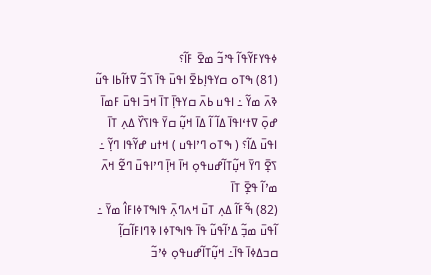ߦߟߌߓߌ߬ߟߊ߬ ߟߴߏ߬ ߘߐ߫ ߓߊ߬؟
(81) ߒߠߋ ߛߌߟߊ߲ߕߐ߫ ߊߟߎ߫ ߟߊ߫ ߖߏ߬ ߜߙߊ߬ߕߊ ߟߎ߬ ߢߍ߫ ߘߌ߬ ߸ ߊߟߎ ߕߍ߫ ߛߌߟߊ߲߫ ߠߊ߫ ߞߏ߫ ߊߟߎ߫ ߓߘߊ߫ ߝߋ߲߫ ߜߙߵߊߟߊ߫ ߡߊ߬ ߊ߬ ߡߊ߫ ߞߎ߲߬ ߛߌ߫ ߟߊߖߌ߰ ߡߍ߲ ߠߊ߫ ߊߟߎ߫ ߡߊ߬؟ ( ߒߠߋ ߣߴߊߟߎ ) ߞߙߎ ߝߌ߬ߟߊ ߣߌ߲߬ ߸ ߖߐ߲߫ ߣߌ߫ ߞߎ߲߬ߠߊ߬ߝߎߟߋ߲ ߞߊ߫ ߞߊ߲߫ ߣߴߊߟߎ߫ ߣߐ߬ ߞߍ߫ ߘߴߊ߬ ߟߐ߲߫ ߠߊ߫
(82) ߒ߬ߓߊ߬ ߡߍ߲ ߠߎ߫ ߞߍߣߍ߲߫ ߟߊߒߠߦߊߓߊ߮ ߘߌ߫ ߸ ߊ߬ߟߎ߫ ߘߏ߲߬ ߡߴߊ߬ߟߎ߬ ߟߊ߫ ߟߊߒߠߦߊ ߢߣߊߓߊ߬ߛߊ߲߬ ߛߏߡߦߊ߫ ߟߊ߫߸ ߞߎ߲߬ߠߊ߬ߝߎߟߋ߲ ߦߴߏ߬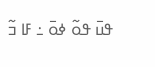ߟߎ߫ ߟߋ߬ ߦߋ߫ ߸ ߓߊ ߏ߬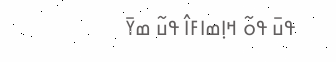ߟߎ߫ ߟߋ߬ ߞߊ߲ߘߊߓߊ߮ ߟߎ߬ ߘߌ߫